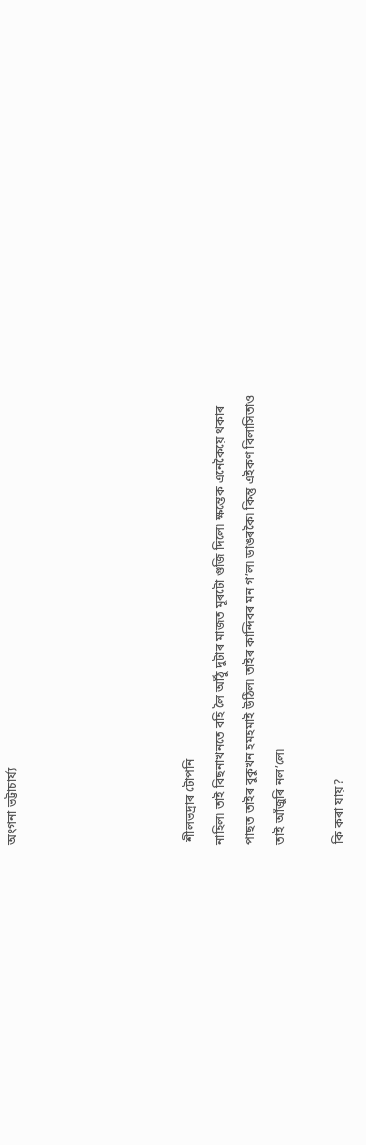অংগনা ভট্টাচাৰ্য্য





 শীলভদ্ৰাৰ টোপনি
নাহিল৷ তাই বিছনাখনতে বহি লৈ আঁঠু দুটাৰ মাজত মূৰটো গুজি দিলে৷ ক্ষন্তেক এনেকৈয়ে থকাৰ
পাছত তাইৰ বুকুখন হমহমাই উঠিল৷ তাইৰ কান্দিবৰ মন গ’ল৷ ডাঙৰকৈ৷ কিন্তু এইকণ বিলাসিতাও
তাই আঁজুৰি নল’লে৷

কি কৰা যায়?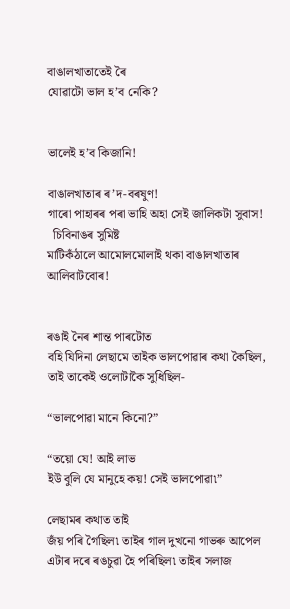বাঙালখাতাতেই ৰৈ
যোৱাটো ভাল হ’ব নেকি?


ভালেই হ’ব কিজানি!

বাঙালখাতাৰ ৰ’দ-বৰষুণ!
গাৰো পাহাৰৰ পৰা ভাহি অহা সেই জালিকটা সুবাস!
  চিবিনাঙৰ সুমিষ্ট
মাটিকঁঠালে আমোলমোলাই থকা বাঙালখাতাৰ আলিবাটবোৰ!


ৰঙাই নৈৰ শান্ত পাৰটোত
বহি যিদিনা লেছামে তাইক ভালপোৱাৰ কথা কৈছিল, তাই তাকেই ওলোটাকৈ সুধিছিল-

“ভালপোৱা মানে কিনো?”

“তয়ো যে! আই লাভ
ইউ বুলি যে মানুহে কয়! সেই ভালপোৱা৷”

লেছামৰ কথাত তাই
জঁয় পৰি গৈছিল৷ তাইৰ গাল দুখনো গাভৰু আপেল এটাৰ দৰে ৰঙচুৱা হৈ পৰিছিল৷ তাইৰ সলাজ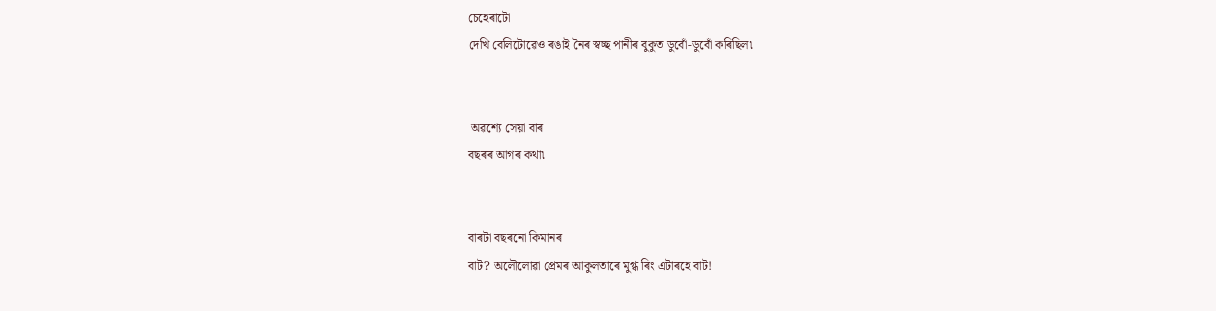চেহেৰাটো
দেখি বেলিটোৱেও ৰঙাই নৈৰ স্বচ্ছ পানীৰ বুকুত ডুবোঁ-ডুবোঁ কৰিছিল৷


 অৱশ্যে সেয়া বাৰ
বছৰৰ আগৰ কথা৷


বাৰটা বছৰনো কিমানৰ
বাট? অলৌলোৱা প্ৰেমৰ আকুলতাৰে মুগ্ধ ৰিং এটাৰহে বাট!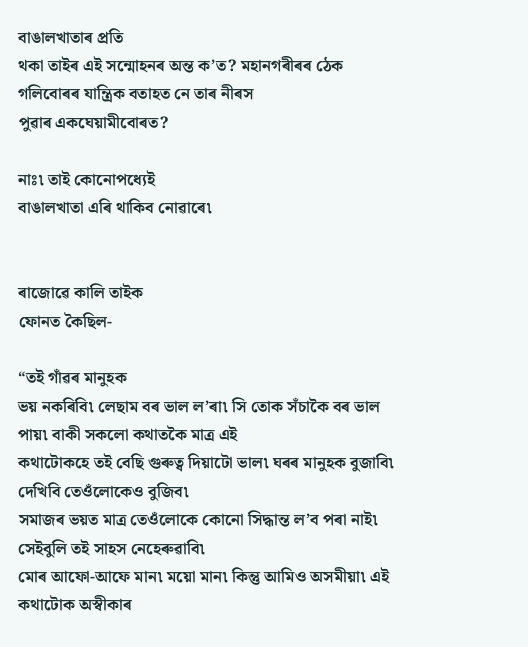বাঙালখাতাৰ প্ৰতি
থকা তাইৰ এই সন্মোহনৰ অন্ত ক’ত? মহানগৰীৰৰ ঠেক গলিবোৰৰ যান্ত্ৰিক বতাহত নে তাৰ নীৰস
পুৱাৰ একঘেয়ামীবোৰত?

নাঃ৷ তাই কোনোপধ্যেই
বাঙালখাতা এৰি থাকিব নোৱাৰে৷


ৰাজোৱে কালি তাইক
ফোনত কৈছিল-

“তই গাঁৱৰ মানুহক
ভয় নকৰিবি৷ লেছাম বৰ ভাল ল’ৰা৷ সি তোক সঁচাকৈ বৰ ভাল পায়৷ বাকী সকলো কথাতকৈ মাত্ৰ এই
কথাটোকহে তই বেছি গুৰুত্ব দিয়াটো ভাল৷ ঘৰৰ মানুহক বুজাবি৷ দেখিবি তেওঁলোকেও বুজিব৷
সমাজৰ ভয়ত মাত্ৰ তেওঁলোকে কোনো সিদ্ধান্ত ল’ব পৰা নাই৷ সেইবুলি তই সাহস নেহেৰুৱাবি৷
মোৰ আফো-আফে মান৷ ময়ো মান৷ কিন্তু আমিও অসমীয়া৷ এই কথাটোক অস্বীকাৰ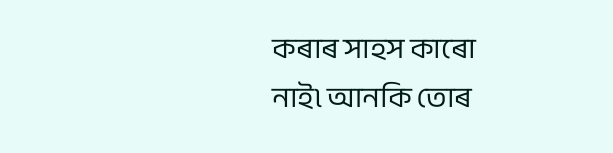কৰাৰ সাহস কাৰো
নাই৷ আনকি তোৰ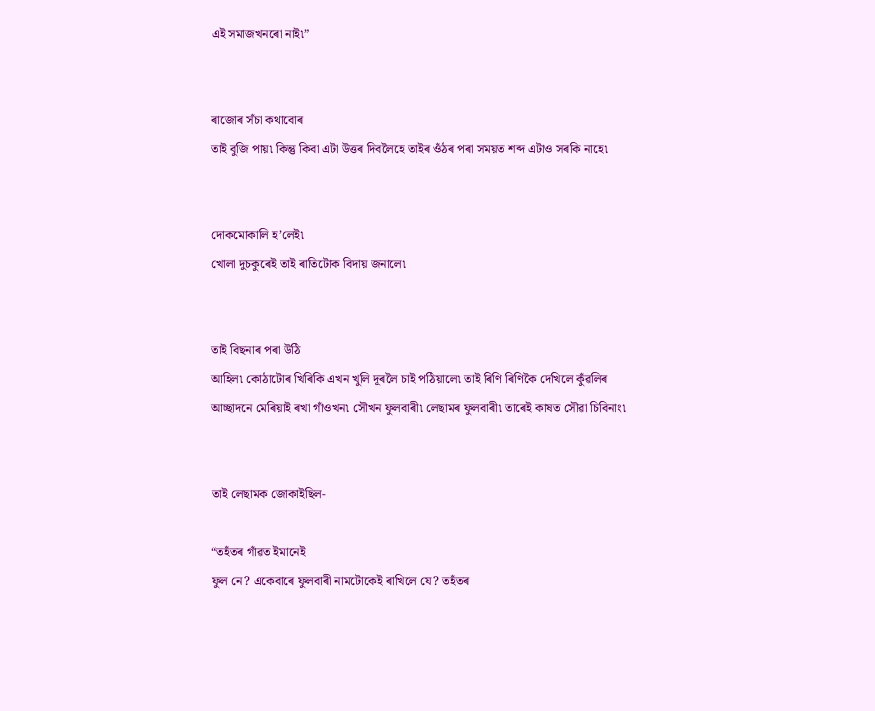এই সমাজখনৰো নাই৷”


ৰাজোৰ সঁচা কথাবোৰ
তাই বুজি পায়৷ কিন্তু কিবা এটা উত্তৰ দিবলৈহে তাইৰ ওঁঠৰ পৰা সময়ত শব্দ এটাও সৰকি নাহে৷


দোকমোকালি হ’লেই৷
খোলা দুচকুৰেই তাই ৰাতিটোক বিদায় জনালে৷


তাই বিছনাৰ পৰা উঠি
আহিল৷ কোঠাটোৰ খিৰিকি এখন খুলি দূৰলৈ চাই পঠিয়ালে৷ তাই ৰিণি ৰিণিকৈ দেখিলে কুঁৱলিৰ
আচ্ছাদনে মেৰিয়াই ৰখা গাঁওখন৷ সৌখন ফুলবাৰী৷ লেছামৰ ফুলবাৰী৷ তাৰেই কাষত সৌৱা চিবিনাং৷


তাই লেছামক জোকাইছিল-

“তহঁতৰ গাঁৱত ইমানেই
ফুল নে? একেবাৰে ফুলবাৰী নামটোকেই ৰাখিলে যে? তহঁতৰ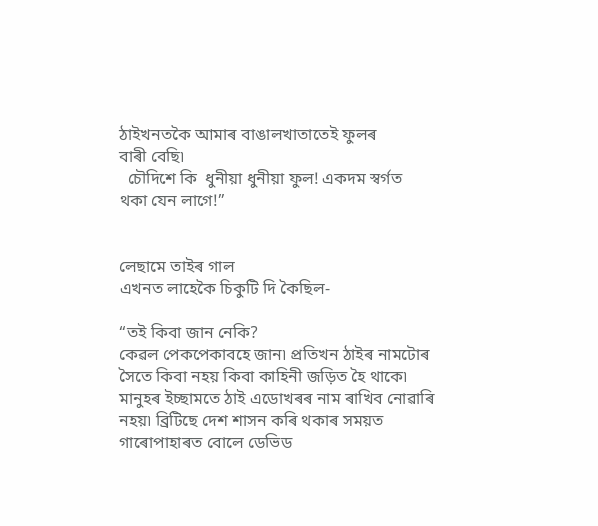ঠাইখনতকৈ আমাৰ বাঙালখাতাতেই ফুলৰ
বাৰী বেছি৷
  চৌদিশে কি  ধুনীয়া ধুনীয়া ফুল! একদম স্বৰ্গত
থকা যেন লাগে!”


লেছামে তাইৰ গাল
এখনত লাহেকৈ চিকুটি দি কৈছিল-

“তই কিবা জান নেকি?
কেৱল পেকপেকাবহে জান৷ প্ৰতিখন ঠাইৰ নামটোৰ সৈতে কিবা নহয় কিবা কাহিনী জড়িত হৈ থাকে৷
মানুহৰ ইচ্ছামতে ঠাই এডোখৰৰ নাম ৰাখিব নোৱাৰি নহয়৷ ব্ৰিটিছে দেশ শাসন কৰি থকাৰ সময়ত
গাৰোপাহাৰত বোলে ডেভিড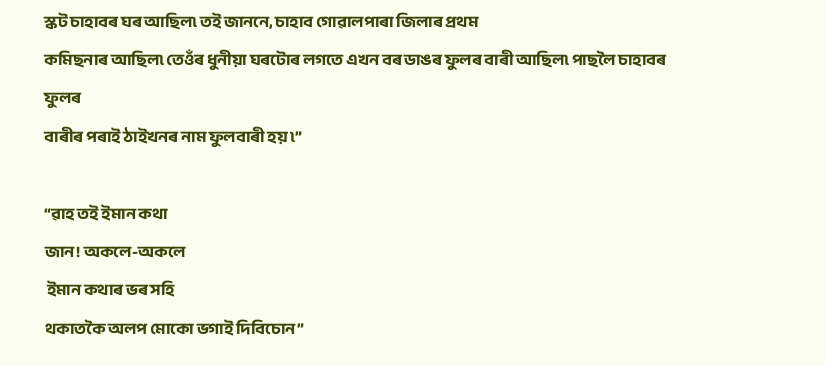স্কট চাহাবৰ ঘৰ আছিল৷ তই জাননে, চাহাব গোৱালপাৰা জিলাৰ প্ৰথম
কমিছনাৰ আছিল৷ তেওঁৰ ধুনীয়া ঘৰটোৰ লগতে এখন বৰ ডাঙৰ ফুলৰ বাৰী আছিল৷ পাছলৈ চাহাবৰ ফুলৰ
বাৰীৰ পৰাই ঠাইখনৰ নাম ফুলবাৰী হয় ৷”

“ৱাহ তই ইমান কথা
জান! অকলে-অকলে
 ইমান কথাৰ ভৰ সহি
থকাতকৈ অলপ মোকো ভগাই দিবিচোন”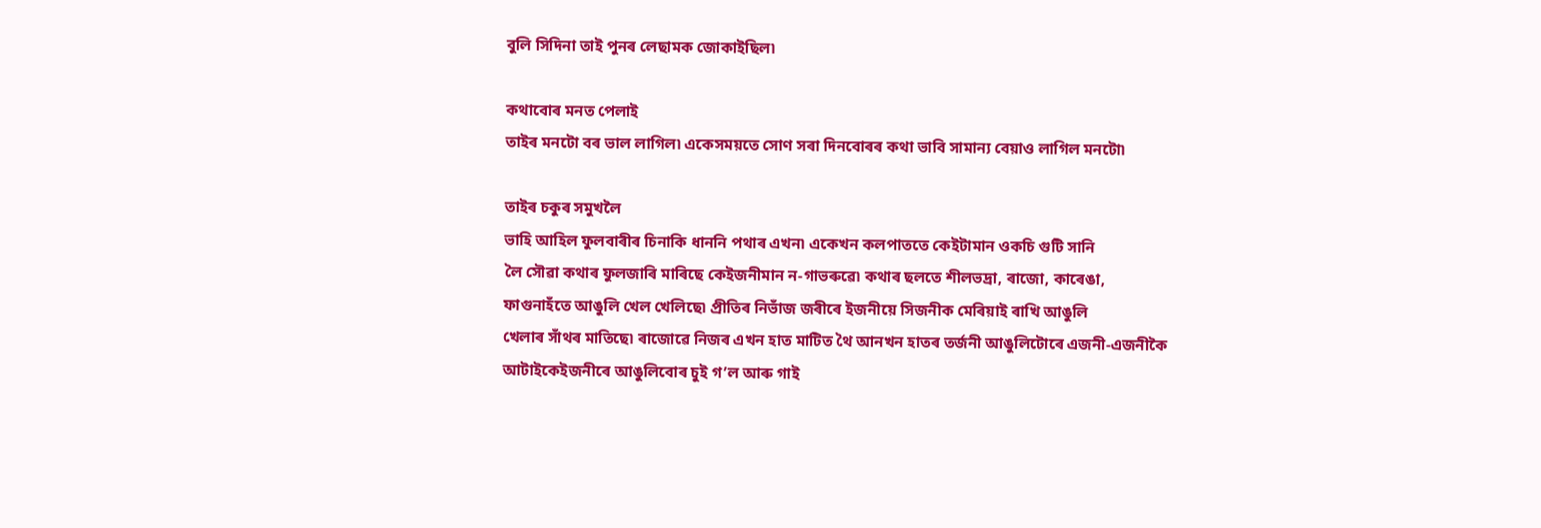বুলি সিদিনা তাই পুনৰ লেছামক জোকাইছিল৷

কথাবোৰ মনত পেলাই
তাইৰ মনটো বৰ ভাল লাগিল৷ একেসময়তে সোণ সৰা দিনবোৰৰ কথা ভাবি সামান্য বেয়াও লাগিল মনটো৷

তাইৰ চকুৰ সমুখলৈ
ভাহি আহিল ফুলবাৰীৰ চিনাকি ধাননি পথাৰ এখন৷ একেখন কলপাততে কেইটামান ওকচি গুটি সানি
লৈ সৌৱা কথাৰ ফুলজাৰি মাৰিছে কেইজনীমান ন-গাভৰুৱে৷ কথাৰ ছলতে শীলভদ্ৰা, ৰাজো, কাৰেঙা,
ফাগুনাহঁতে আঙুলি খেল খেলিছে৷ প্ৰীতিৰ নিভাঁজ জৰীৰে ইজনীয়ে সিজনীক মেৰিয়াই ৰাখি আঙুলি
খেলাৰ সাঁথৰ মাতিছে৷ ৰাজোৱে নিজৰ এখন হাত মাটিত থৈ আনখন হাতৰ তৰ্জনী আঙুলিটোৰে এজনী-এজনীকৈ
আটাইকেইজনীৰে আঙুলিবোৰ চুই গ’ল আৰু গাই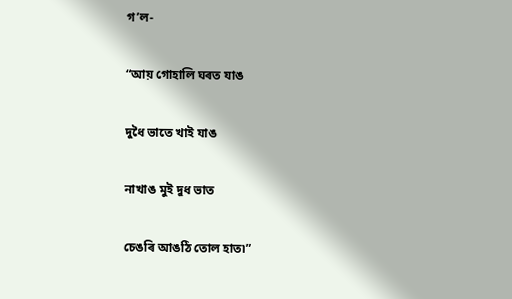গ’ল-

“আয় গোহালি ঘৰত যাঙ

দুধৈ ভাতে খাই যাঙ

নাখাঙ মুই দুধ ভাত

চেঙৰি আঙঠি তোল হাত৷”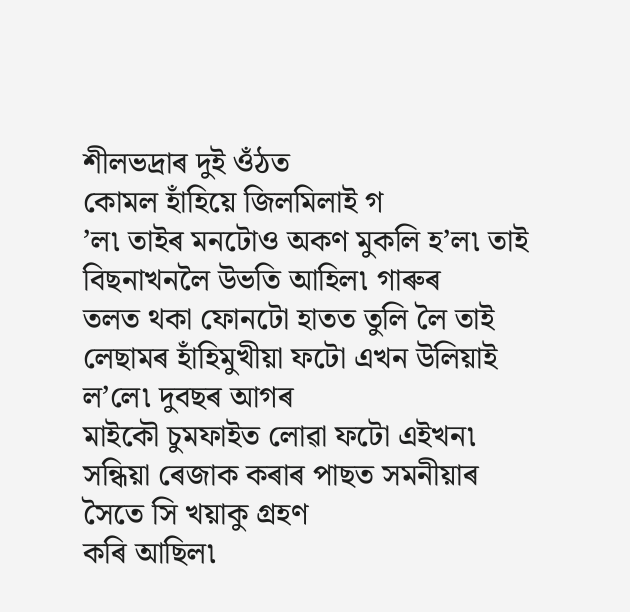শীলভদ্ৰাৰ দুই ওঁঠত
কোমল হাঁহিয়ে জিলমিলাই গ
’ল৷ তাইৰ মনটোও অকণ মুকলি হ’ল৷ তাই বিছনাখনলৈ উভতি আহিল৷ গাৰুৰ
তলত থকা ফোনটো হাতত তুলি লৈ তাই লেছামৰ হাঁহিমুখীয়া ফটো এখন উলিয়াই ল’লে৷ দুবছৰ আগৰ
মাইকৌ চুমফাইত লোৱা ফটো এইখন৷ সন্ধিয়া ৰেজাক কৰাৰ পাছত সমনীয়াৰ সৈতে সি খয়াকু গ্ৰহণ
কৰি আছিল৷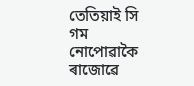তেতিয়াই সি গম নোপোৱাকৈ ৰাজোৱে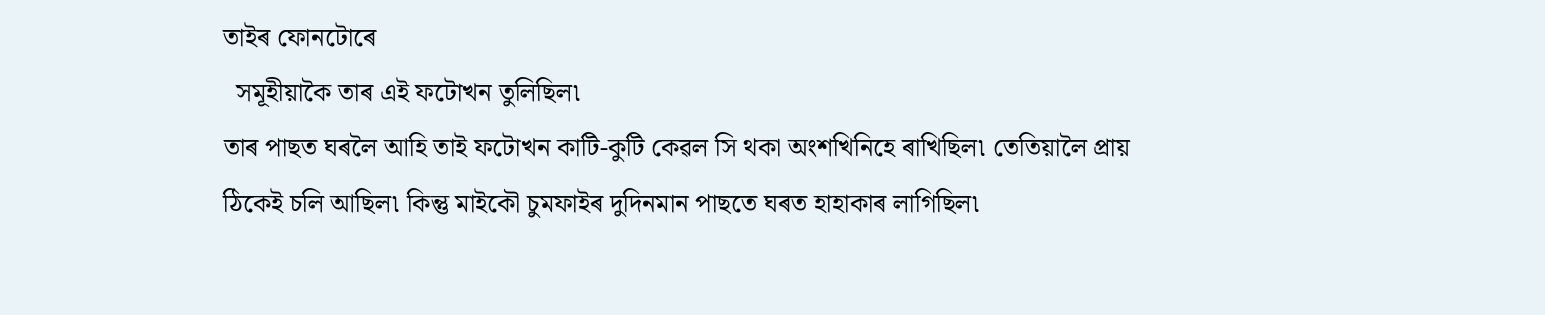তাইৰ ফোনটোৰে
  সমূহীয়াকৈ তাৰ এই ফটোখন তুলিছিল৷
তাৰ পাছত ঘৰলৈ আহি তাই ফটোখন কাটি-কুটি কেৱল সি থকা অংশখিনিহে ৰাখিছিল৷ তেতিয়ালৈ প্ৰায়
ঠিকেই চলি আছিল৷ কিন্তু মাইকৌ চুমফাইৰ দুদিনমান পাছতে ঘৰত হাহাকাৰ লাগিছিল৷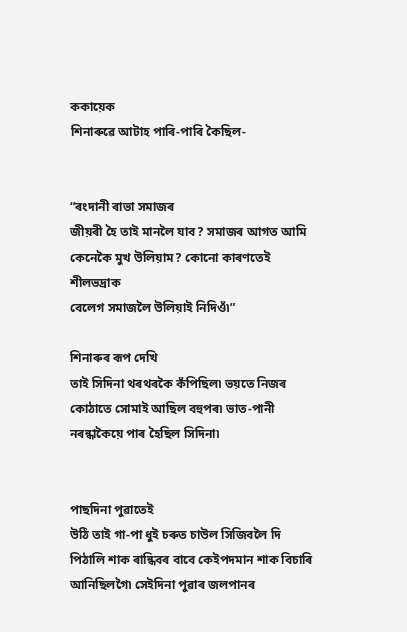ককায়েক
শিনাৰুৱে আটাহ পাৰি-পাৰি কৈছিল-


“ৰংদানী ৰাভা সমাজৰ
জীয়ৰী হৈ তাই মানলৈ যাব? সমাজৰ আগত আমি কেনেকৈ মুখ উলিয়াম? কোনো কাৰণতেই শীলভদ্ৰাক
বেলেগ সমাজলৈ উলিয়াই নিদিওঁ৷”

শিনাৰুৰ ৰূপ দেখি
তাই সিদিনা থৰথৰকৈ কঁপিছিল৷ ভয়তে নিজৰ কোঠাতে সোমাই আছিল বহুপৰ৷ ভাত-পানী নৰন্ধাকৈয়ে পাৰ হৈছিল সিদিনা৷


পাছদিনা পুৱাতেই
উঠি তাই গা-পা ধুই চৰুত চাউল সিজিবলৈ দি পিঠালি শাক ৰান্ধিবৰ বাবে কেইপদমান শাক বিচাৰি
আনিছিলগৈ৷ সেইদিনা পুৱাৰ জলপানৰ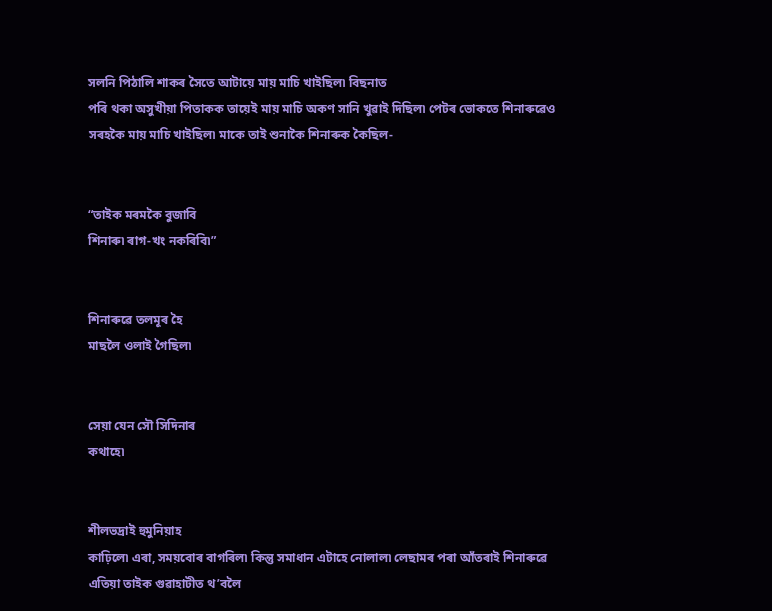সলনি পিঠালি শাকৰ সৈতে আটায়ে মায় মাচি খাইছিল৷ বিছনাত
পৰি থকা অসুখীয়া পিতাকক তায়েই মায় মাচি অকণ সানি খুৱাই দিছিল৷ পেটৰ ভোকতে শিনাৰুৱেও
সৰহকৈ মায় মাচি খাইছিল৷ মাকে তাই শুনাকৈ শিনাৰুক কৈছিল-


“তাইক মৰমকৈ বুজাবি
শিনাৰু৷ ৰাগ-খং নকৰিবি৷”


শিনাৰুৱে তলমূৰ হৈ
মাছলৈ ওলাই গৈছিল৷


সেয়া যেন সৌ সিদিনাৰ
কথাহে৷


শীলভদ্ৰাই হুমুনিয়াহ
কাঢ়িলে৷ এৰা, সময়বোৰ বাগৰিল৷ কিন্তু সমাধান এটাহে নোলাল৷ লেছামৰ পৰা আঁতৰাই শিনাৰুৱে
এতিয়া তাইক গুৱাহাটীত থ’বলৈ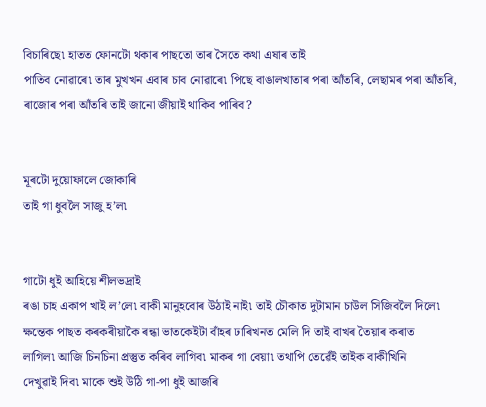বিচাৰিছে৷ হাতত ফোনটো থকাৰ পাছতো তাৰ সৈতে কথা এষাৰ তাই
পাতিব নোৱাৰে৷ তাৰ মুখখন এবাৰ চাব নোৱাৰে৷ পিছে বাঙালখাতাৰ পৰা আঁতৰি, লেছামৰ পৰা আঁতৰি,
ৰাজোৰ পৰা আঁতৰি তাই জানো জীয়াই থাকিব পাৰিব?


মূৰটো দুয়োফালে জোকাৰি
তাই গা ধুবলৈ সাজু হ’ল৷


গাটো ধুই আহিয়ে শীলভদ্ৰাই
ৰঙা চাহ একাপ খাই ল’লে৷ বাকী মানুহবোৰ উঠাই নাই৷ তাই চৌকাত দুটামান চাউল সিজিবলৈ দিলে৷
ক্ষন্তেক পাছত কৰকৰীয়াকৈ ৰন্ধা ভাতকেইটা বাঁহৰ ঢাৰিখনত মেলি দি তাই বাখৰ তৈয়াৰ কৰাত
লাগিল৷ আজি চিনচিনা প্ৰস্তুত কৰিব লাগিব৷ মাকৰ গা বেয়া৷ তথাপি তেৱেঁই তাইক বাকীখিনি
দেখুৱাই দিব৷ মাকে শুই উঠি গা-পা ধুই আজৰি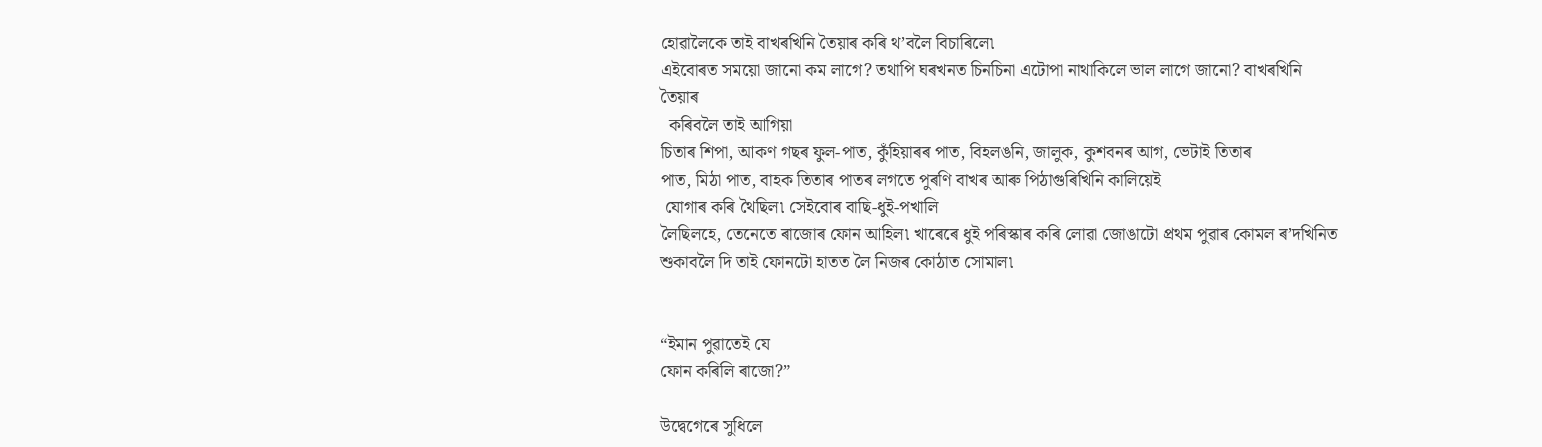হোৱালৈকে তাই বাখৰখিনি তৈয়াৰ কৰি থ’বলৈ বিচাৰিলে৷
এইবোৰত সময়ো জানো কম লাগে? তথাপি ঘৰখনত চিনচিনা এটোপা নাথাকিলে ভাল লাগে জানো? বাখৰখিনি
তৈয়াৰ
  কৰিবলৈ তাই আগিয়া
চিতাৰ শিপা, আকণ গছৰ ফুল-পাত, কুঁহিয়াৰৰ পাত, বিহলঙনি, জালুক, কুশবনৰ আগ, ভেটাই তিতাৰ
পাত, মিঠা পাত, বাহক তিতাৰ পাতৰ লগতে পুৰণি বাখৰ আৰু পিঠাগুৰিখিনি কালিয়েই
 যোগাৰ কৰি থৈছিল৷ সেইবোৰ বাছি-ধুই-পখালি
লৈছিলহে, তেনেতে ৰাজোৰ ফোন আহিল৷ খাৰেৰে ধুই পৰিস্কাৰ কৰি লোৱা জোঙাটো প্ৰথম পুৱাৰ কোমল ৰ’দখিনিত
শুকাবলৈ দি তাই ফোনটো হাতত লৈ নিজৰ কোঠাত সোমাল৷


“ইমান পুৱাতেই যে
ফোন কৰিলি ৰাজো?”

উদ্বেগেৰে সুধিলে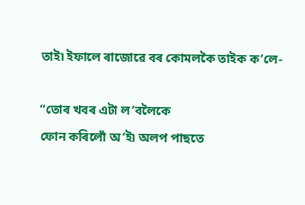তাই৷ ইফালে ৰাজোৱে বৰ কোমলকৈ তাইক ক’লে-

“তোৰ খবৰ এটা ল’বলৈকে
ফোন কৰিলোঁ অ’ই৷ অলপ পাছতে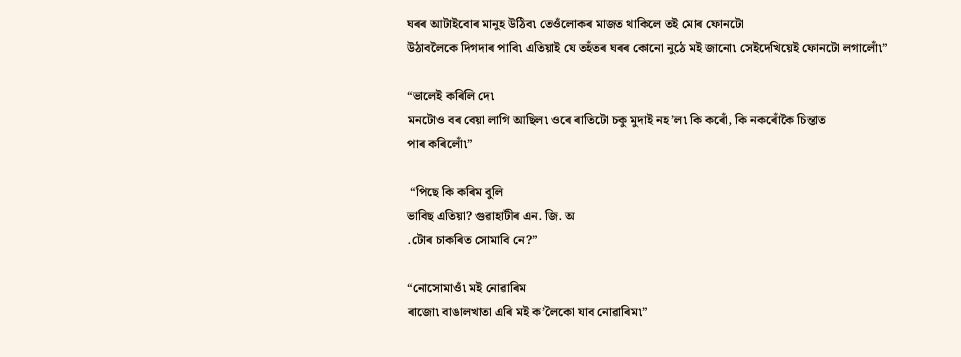ঘৰৰ আটাইবোৰ মানুহ উঠিব৷ তেওঁলোকৰ মাজত থাকিলে তই মোৰ ফোনটো
উঠাবলৈকে দিগদাৰ পাবি৷ এতিয়াই যে তহঁতৰ ঘৰৰ কোনো নুঠে মই জানো৷ সেইদেখিয়েই ফোনটো লগালোঁ৷”

“ভালেই কৰিলি দে৷
মনটোও বৰ বেয়া লাগি আছিল৷ ওৰে ৰাতিটো চকু মুদাই নহ’ল৷ কি কৰোঁ, কি নকৰোঁকৈ চিন্তাত
পাৰ কৰিলোঁ৷”

 “পিছে কি কৰিম বুলি
ভাবিছ এতিয়া? গুৱাহাটীৰ এন. জি. অ
.টোৰ চাকৰিত সোমাবি নে?”

“নোসোমাওঁ৷ মই নোৱাৰিম
ৰাজো৷ বাঙালখাতা এৰি মই ক’লৈকো যাব নোৱাৰিম৷”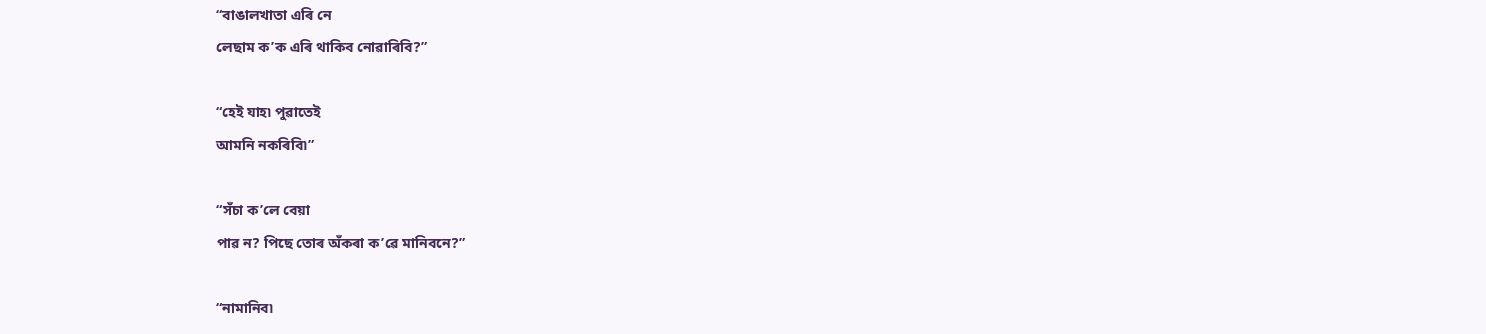“বাঙালখাতা এৰি নে
লেছাম ক’ক এৰি থাকিব নোৱাৰিবি?”

“হেই যাহ৷ পুৱাতেই
আমনি নকৰিবি৷”

“সঁচা ক’লে বেয়া
পাৱ ন? পিছে তোৰ অঁকৰা ক’ৱে মানিবনে?”

“নামানিব৷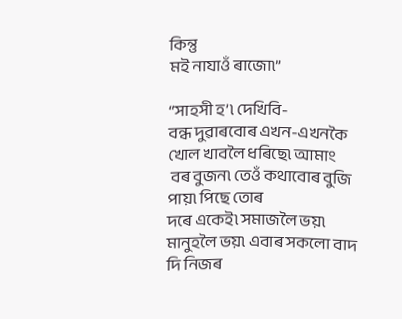কিন্তু
মই নাযাওঁ ৰাজো৷”

“সাহসী হ’৷ দেখিবি-
বন্ধ দুৱাৰবোৰ এখন-এখনকৈ খোল খাবলৈ ধৰিছে৷ আমাং
 বৰ বুজন৷ তেওঁ কথাবোৰ বুজি পায়৷ পিছে তোৰ
দৰে একেই৷ সমাজলৈ ভয়৷ মানুহলৈ ভয়৷ এবাৰ সকলো বাদ দি নিজৰ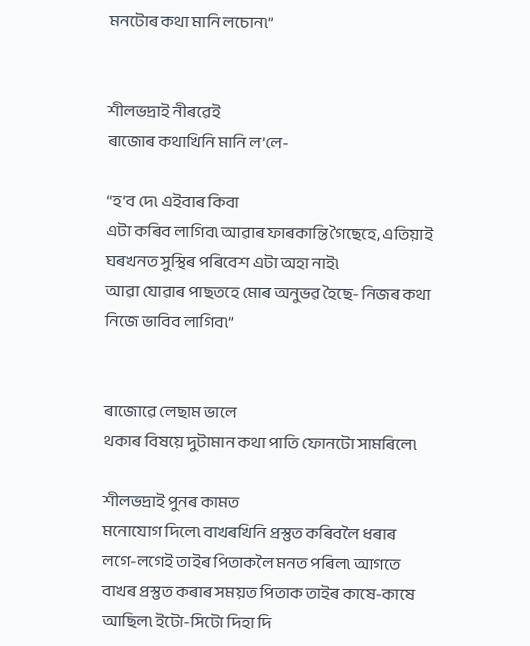মনটোৰ কথা মানি লচোন৷”


শীলভদ্ৰাই নীৰৱেই
ৰাজোৰ কথাখিনি মানি ল’লে-

“হ’ব দে৷ এইবাৰ কিবা
এটা কৰিব লাগিব৷ আৱাৰ ফাৰকান্তি গৈছেহে, এতিয়াই ঘৰখনত সুস্থিৰ পৰিবেশ এটা অহা নাই৷
আৱা যোৱাৰ পাছতহে মোৰ অনুভৱ হৈছে- নিজৰ কথা নিজে ভাবিব লাগিব৷”


ৰাজোৱে লেছাম ভালে
থকাৰ বিষয়ে দুটামান কথা পাতি ফোনটো সামৰিলে৷

শীলভদ্ৰাই পুনৰ কামত
মনোযোগ দিলে৷ বাখৰখিনি প্ৰস্তুত কৰিবলৈ ধৰাৰ লগে-লগেই তাইৰ পিতাকলৈ মনত পৰিল৷ আগতে
বাখৰ প্ৰস্তুত কৰাৰ সময়ত পিতাক তাইৰ কাষে-কাষে আছিল৷ ইটো-সিটো দিহা দি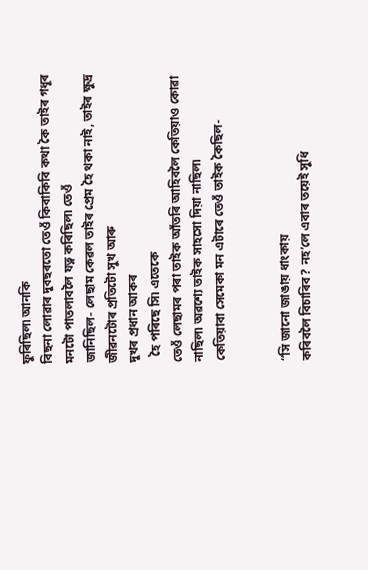ফুৰিছিল৷ আনকি
বিছনা লোৱাৰ দুবছৰতো তেওঁ কিবাকিবি কথা কৈ তাইৰ গধূৰ মনটো পাতলাবলৈ যত্ন কৰিছিল৷ তেওঁ
জানিছিল- লেছাম কেৱল তাইৰ প্ৰেম হৈ থকা নাই, তাইৰ ক্ষুদ্ৰ জীৱনটোৰ প্ৰতিটো সুখ আৰু
দুখৰ প্ৰধান আকৰ
  হৈ পৰিছে সি৷ এতেকে
তেওঁ লেছামৰ পৰা তাইক আঁতৰি আহিবলৈ কেতিয়াও কোৱা নাছিল৷ অৱশ্যে তাইক সাহসো দিয়া নাছিল৷
কেতিয়াবা সেমেকা মন এটাৰে তেওঁ তাইক কৈছিল-


“সি জানো জাঙায় ধাংকায়
কৰিবলৈ বিচাৰিব? নহ’লে এবাৰ তয়েই সুধি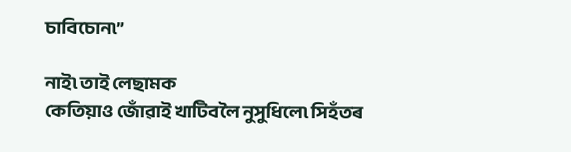চাবিচোন৷”

নাই৷ তাই লেছামক
কেতিয়াও জোঁৱাই খাটিবলৈ নুসুধিলে৷ সিহঁতৰ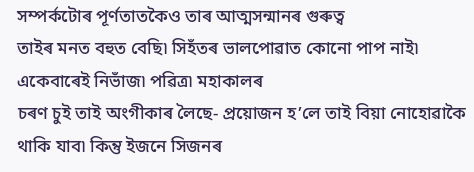সম্পৰ্কটোৰ পূৰ্ণতাতকৈও তাৰ আত্মসন্মানৰ গুৰুত্ব
তাইৰ মনত বহুত বেছি৷ সিহঁতৰ ভালপোৱাত কোনো পাপ নাই৷ একেবাৰেই নিভাঁজ৷ পৱিত্ৰ৷ মহাকালৰ
চৰণ চুই তাই অংগীকাৰ লৈছে- প্ৰয়োজন হ’লে তাই বিয়া নোহোৱাকৈ থাকি যাব৷ কিন্তু ইজনে সিজনৰ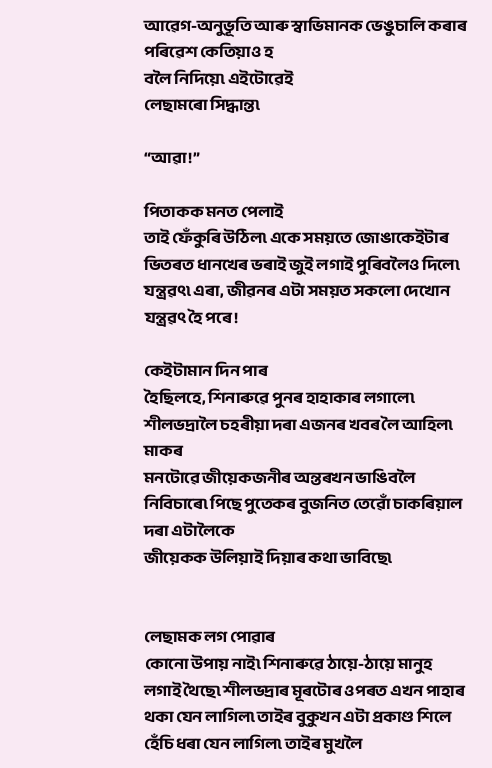আৱেগ-অনুভূতি আৰু স্বাভিমানক ভেঙুচালি কৰাৰ পৰিৱেশ কেতিয়াও হ
বলৈ নিদিয়ে৷ এইটোৱেই
লেছামৰো সিদ্ধান্ত৷

“আৱা!”

পিতাকক মনত পেলাই
তাই ফেঁকুৰি উঠিল৷ একে সময়তে জোঙাকেইটাৰ ভিতৰত ধানখেৰ ভৰাই জুই লগাই পুৰিবলৈও দিলে৷
যন্ত্ৰৱৎ৷ এৰা, জীৱনৰ এটা সময়ত সকলো দেখোন যন্ত্ৰৱৎ হৈ পৰে!

কেইটামান দিন পাৰ
হৈছিলহে, শিনাৰুৱে পুনৰ হাহাকাৰ লগালে৷ শীলভদ্ৰালৈ চহৰীয়া দৰা এজনৰ খবৰ লৈ আহিল৷ মাকৰ
মনটোৱে জীয়েকজনীৰ অন্তৰখন ভাঙিবলৈ নিবিচাৰে৷ পিছে পুতেকৰ বুজনিত তেৱোঁ চাকৰিয়াল দৰা এটালৈকে
জীয়েকক উলিয়াই দিয়াৰ কথা ভাবিছে৷


লেছামক লগ পোৱাৰ
কোনো উপায় নাই৷ শিনাৰুৱে ঠায়ে-ঠায়ে মানুহ লগাই থৈছে৷ শীলভদ্ৰাৰ মূৰটোৰ ওপৰত এখন পাহাৰ
থকা যেন লাগিল৷ তাইৰ বুকুখন এটা প্ৰকাণ্ড শিলে হেঁচি ধৰা যেন লাগিল৷ তাইৰ মুখলৈ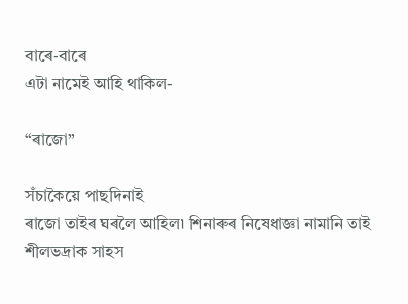বাৰে-বাৰে
এটা নামেই আহি থাকিল-

“ৰাজো”

সঁচাকৈয়ে পাছদিনাই
ৰাজো তাইৰ ঘৰলৈ আহিল৷ শিনাৰুৰ নিষেধাজ্ঞা নামানি তাই শীলভদ্ৰাক সাহস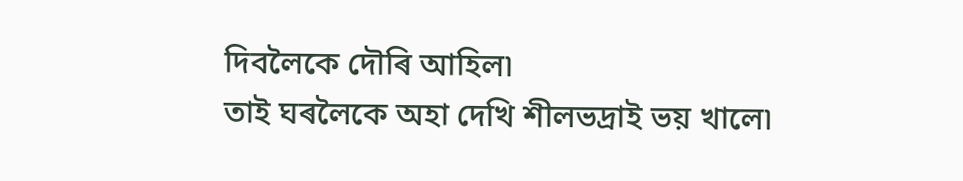দিবলৈকে দৌৰি আহিল৷
তাই ঘৰলৈকে অহা দেখি শীলভদ্ৰাই ভয় খালে৷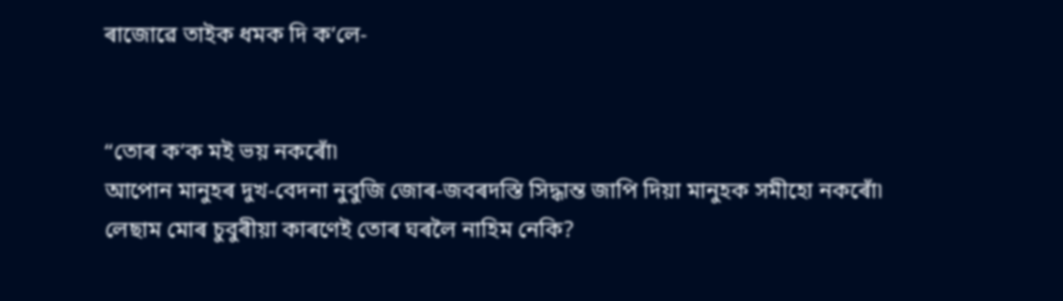ৰাজোৱে তাইক ধমক দি ক’লে-


“তোৰ ক’ক মই ভয় নকৰোঁ৷
আপোন মানুহৰ দুখ-বেদনা নুবুজি জোৰ-জবৰদস্তি সিদ্ধান্ত জাপি দিয়া মানুহক সমীহো নকৰোঁ৷
লেছাম মোৰ চুবুৰীয়া কাৰণেই তোৰ ঘৰলৈ নাহিম নেকি?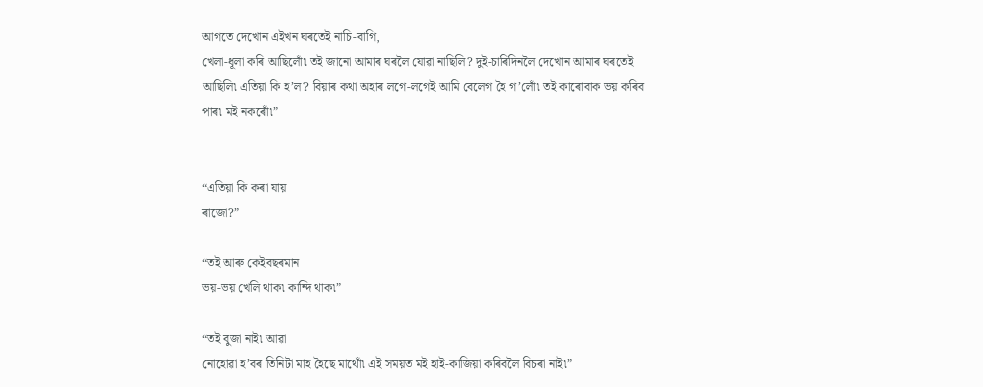আগতে দেখোন এইখন ঘৰতেই নাচি-বাগি,
খেলা-ধূলা কৰি আছিলোঁ৷ তই জানো আমাৰ ঘৰলৈ যোৱা নাছিলি? দুই-চাৰিদিনলৈ দেখোন আমাৰ ঘৰতেই
আছিলি৷ এতিয়া কি হ’ল? বিয়াৰ কথা অহাৰ লগে-লগেই আমি বেলেগ হৈ গ’লোঁ৷ তই কাৰোবাক ভয় কৰিব
পাৰ৷ মই নকৰোঁ৷”


“এতিয়া কি কৰা যায়
ৰাজো?”

“তই আৰু কেইবছৰমান
ভয়-ভয় খেলি থাক৷ কান্দি থাক৷”

“তই বুজা নাই৷ আৱা
নোহোৱা হ’বৰ তিনিটা মাহ হৈছে মাথোঁ৷ এই সময়ত মই হাই-কাজিয়া কৰিবলৈ বিচৰা নাই৷”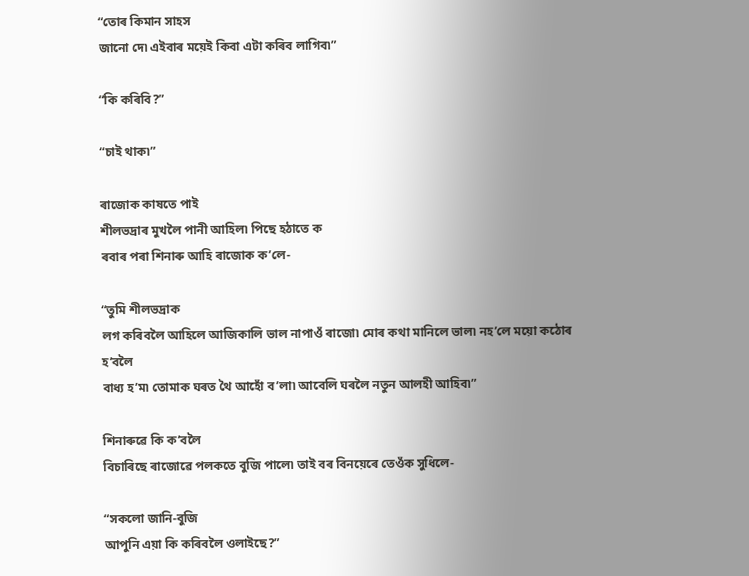“তোৰ কিমান সাহস
জানো দে৷ এইবাৰ ময়েই কিবা এটা কৰিব লাগিব৷”

“কি কৰিবি?”

“চাই থাক৷”

ৰাজোক কাষতে পাই
শীলভদ্ৰাৰ মুখলৈ পানী আহিল৷ পিছে হঠাতে ক
ৰবাৰ পৰা শিনাৰু আহি ৰাজোক ক’লে-

“তুমি শীলভদ্ৰাক
লগ কৰিবলৈ আহিলে আজিকালি ভাল নাপাওঁ ৰাজো৷ মোৰ কথা মানিলে ভাল৷ নহ’লে ময়ো কঠোৰ হ’বলৈ
বাধ্য হ’ম৷ তোমাক ঘৰত থৈ আহোঁ ব’লা৷ আবেলি ঘৰলৈ নতুন আলহী আহিব৷”

শিনাৰুৱে কি ক’বলৈ
বিচাৰিছে ৰাজোৱে পলকতে বুজি পালে৷ তাই বৰ বিনয়েৰে তেওঁক সুধিলে-

“সকলো জানি-বুজি
আপুনি এয়া কি কৰিবলৈ ওলাইছে?”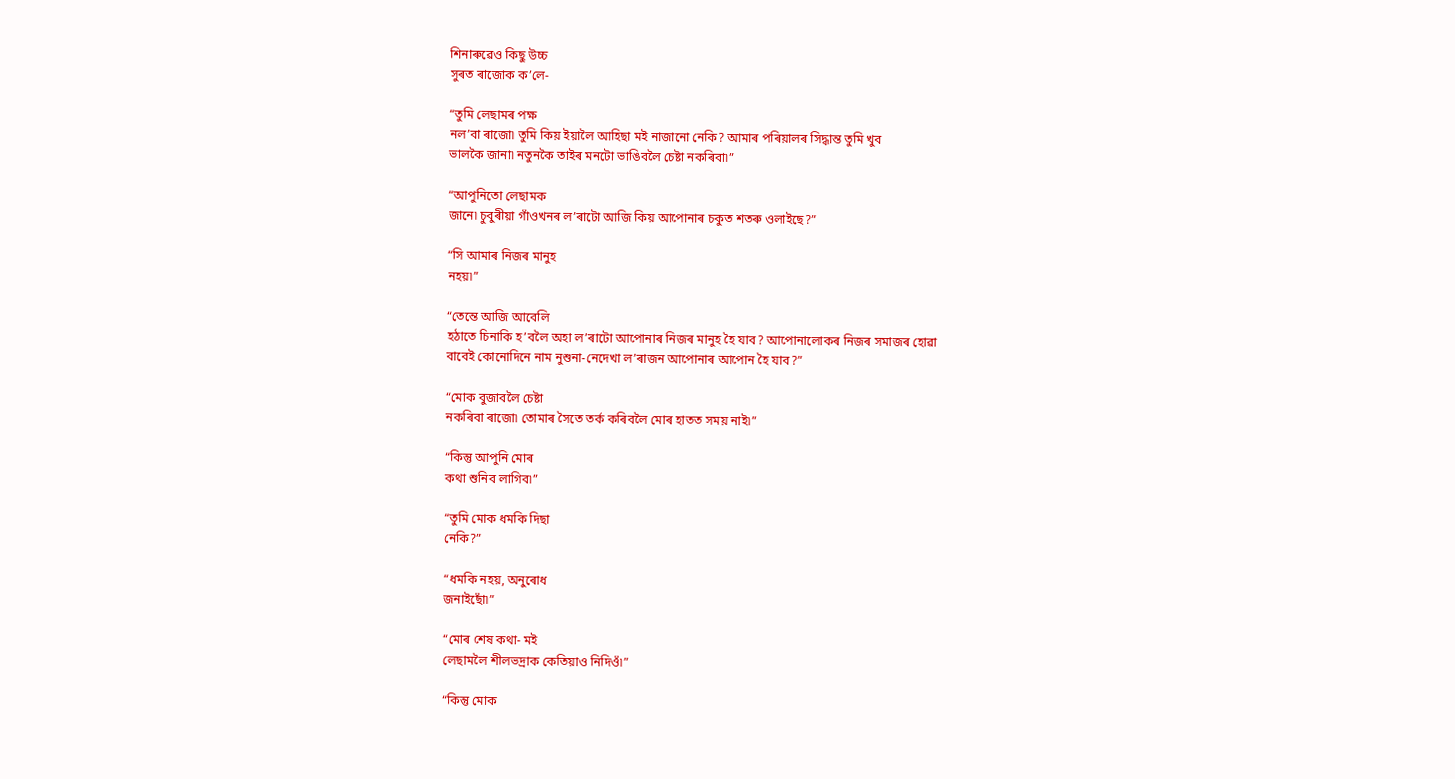শিনাৰুৱেও কিছু উচ্চ
সুৰত ৰাজোক ক’লে-

“তুমি লেছামৰ পক্ষ
নল’বা ৰাজো৷ তুমি কিয় ইয়ালৈ আহিছা মই নাজানো নেকি? আমাৰ পৰিয়ালৰ সিদ্ধান্ত তুমি খুব
ভালকৈ জানা৷ নতুনকৈ তাইৰ মনটো ভাঙিবলৈ চেষ্টা নকৰিবা৷”

“আপুনিতো লেছামক
জানে৷ চুবুৰীয়া গাঁওখনৰ ল’ৰাটো আজি কিয় আপোনাৰ চকুত শতৰু ওলাইছে?”

“সি আমাৰ নিজৰ মানুহ
নহয়৷”

“তেন্তে আজি আবেলি
হঠাতে চিনাকি হ’বলৈ অহা ল’ৰাটো আপোনাৰ নিজৰ মানুহ হৈ যাব? আপোনালোকৰ নিজৰ সমাজৰ হোৱা
বাবেই কোনোদিনে নাম নুশুনা-নেদেখা ল’ৰাজন আপোনাৰ আপোন হৈ যাব?”

“মোক বুজাবলৈ চেষ্টা
নকৰিবা ৰাজো৷ তোমাৰ সৈতে তৰ্ক কৰিবলৈ মোৰ হাতত সময় নাই৷”

“কিন্তু আপুনি মোৰ
কথা শুনিব লাগিব৷”

“তুমি মোক ধমকি দিছা
নেকি?”

“ধমকি নহয়, অনুৰোধ
জনাইছোঁ৷”

“মোৰ শেষ কথা- মই
লেছামলৈ শীলভদ্ৰাক কেতিয়াও নিদিওঁ৷”

“কিন্তু মোক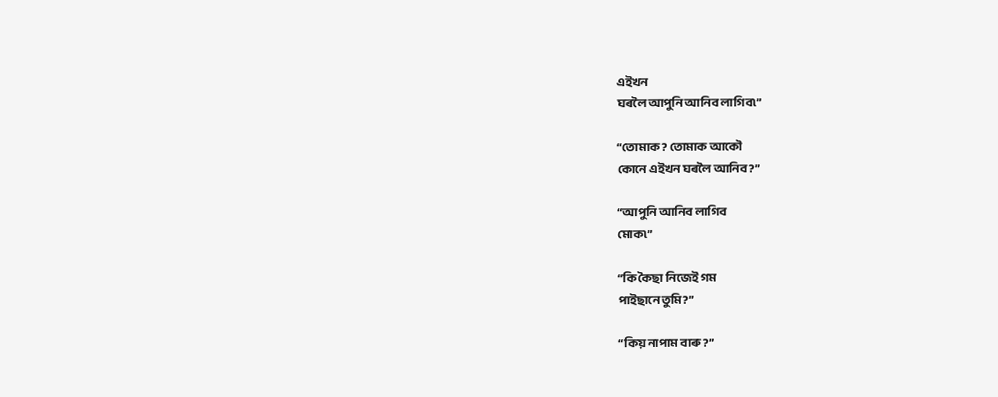এইখন
ঘৰলৈ আপুনি আনিব লাগিব৷”

“তোমাক? তোমাক আকৌ
কোনে এইখন ঘৰলৈ আনিব?”

“আপুনি আনিব লাগিব
মোক৷”

“কি কৈছা নিজেই গম
পাইছানে তুমি?”

“কিয় নাপাম বাৰু?”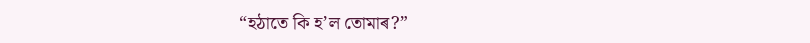“হঠাতে কি হ’ল তোমাৰ?”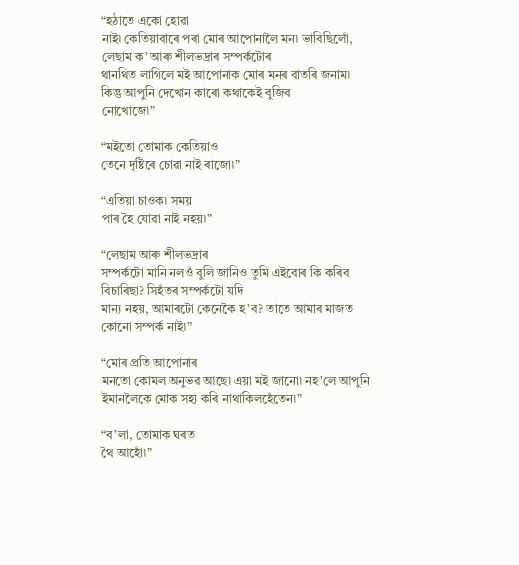“হঠাতে একো হোৱা
নাই৷ কেতিয়াবাৰে পৰা মোৰ আপোনালৈ মন৷ ভাবিছিলোঁ, লেছাম ক’ আৰু শীলভদ্ৰাৰ সম্পৰ্কটোৰ
থানথিত লাগিলে মই আপোনাক মোৰ মনৰ বাতৰি জনাম৷ কিন্তু আপুনি দেখোন কাৰো কথাকেই বুজিব
নোখোজে৷”

“মইতো তোমাক কেতিয়াও
তেনে দৃষ্টিৰে চোৱা নাই ৰাজো৷”

“এতিয়া চাওক৷ সময়
পাৰ হৈ যোৱা নাই নহয়৷”

“লেছাম আৰু শীলভদ্ৰাৰ
সম্পৰ্কটো মানি নলওঁ বুলি জানিও তুমি এইবোৰ কি কৰিব বিচাৰিছা? সিহঁতৰ সম্পৰ্কটো যদি
মান্য নহয়, আমাৰটো কেনেকৈ হ’ব? তাতে আমাৰ মাজত কোনো সম্পৰ্ক নাই৷”

“মোৰ প্ৰতি আপোনাৰ
মনতো কোমল অনুভৱ আছে৷ এয়া মই জানো৷ নহ’লে আপুনি ইমানলৈকে মোক সহ্য কৰি নাথাকিলহেঁতেন৷”

“ব’লা, তোমাক ঘৰত
থৈ আহোঁ৷”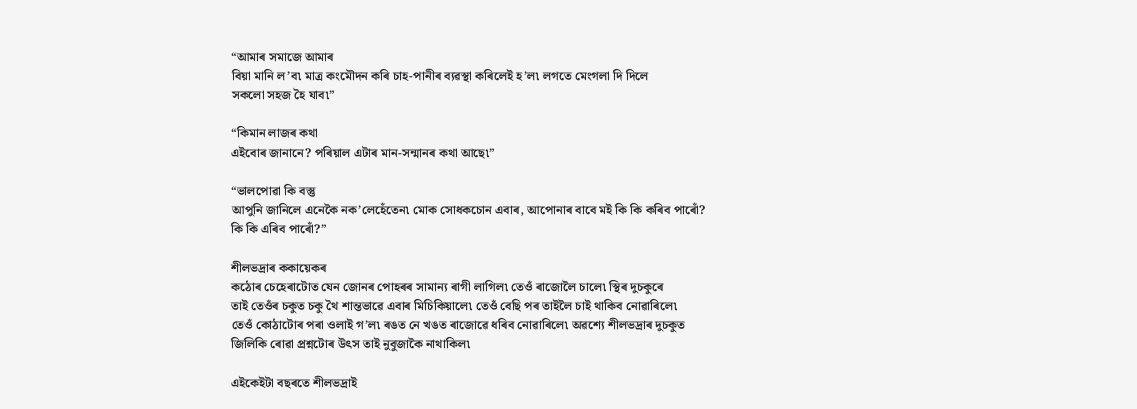“আমাৰ সমাজে আমাৰ
বিয়া মানি ল’ব৷ মাত্ৰ কংমৌদন কৰি চাহ-পানীৰ ব্যৱস্থা কৰিলেই হ’ল৷ লগতে মেংগলা দি দিলে
সকলো সহজ হৈ যাব৷”

“কিমান লাজৰ কথা
এইবোৰ জানানে? পৰিয়াল এটাৰ মান-সন্মানৰ কথা আছে৷”

“ভালপোৱা কি বস্তু
আপুনি জানিলে এনেকৈ নক’লেহেঁতেন৷ মোক সোধকচোন এবাৰ, আপোনাৰ বাবে মই কি কি কৰিব পাৰোঁ?
কি কি এৰিব পাৰোঁ?”

শীলভদ্ৰাৰ ককায়েকৰ
কঠোৰ চেহেৰাটোত যেন জোনৰ পোহৰৰ সামান্য ৰাগী লাগিল৷ তেওঁ ৰাজোলৈ চালে৷ স্থিৰ দুচকুৰে
তাই তেওঁৰ চকুত চকু থৈ শান্তভাৱে এবাৰ মিচিকিয়ালে৷ তেওঁ বেছি পৰ তাইলৈ চাই থাকিব নোৱাৰিলে৷
তেওঁ কোঠাটোৰ পৰা ওলাই গ’ল৷ ৰঙত নে খঙত ৰাজোৱে ধৰিব নোৱাৰিলে৷ অৱশ্যে শীলভদ্ৰাৰ দুচকুত
জিলিকি ৰোৱা প্ৰশ্নটোৰ উৎস তাই নুবুজাকৈ নাথাকিল৷

এইকেইটা বছৰতে শীলভদ্ৰাই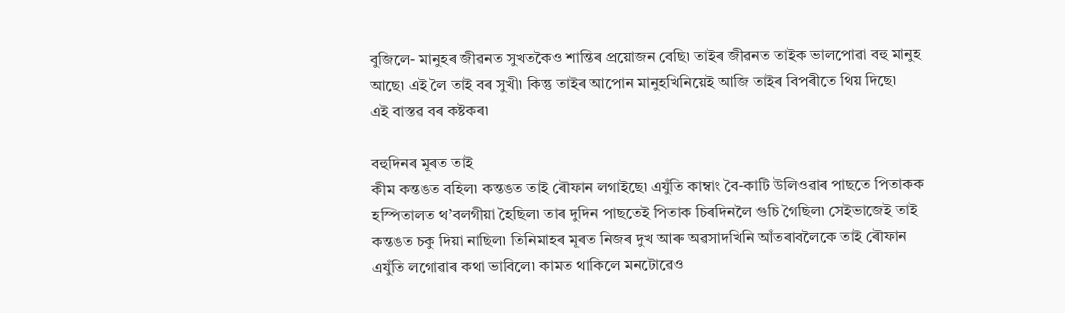বুজিলে- মানুহৰ জীৱনত সুখতকৈও শান্তিৰ প্ৰয়োজন বেছি৷ তাইৰ জীৱনত তাইক ভালপোৱা বহু মানুহ
আছে৷ এই লৈ তাই বৰ সুখী৷ কিন্তু তাইৰ আপোন মানুহখিনিয়েই আজি তাইৰ বিপৰীতে থিয় দিছে৷
এই বাস্তৱ বৰ কষ্টকৰ৷

বহুদিনৰ মূৰত তাই
কীম কন্তঙত বহিল৷ কন্তঙত তাই ৰৌফান লগাইছে৷ এযুঁতি কাম্বাং বৈ-কাটি উলিওৱাৰ পাছতে পিতাকক
হস্পিতালত থ’বলগীয়া হৈছিল৷ তাৰ দুদিন পাছতেই পিতাক চিৰদিনলৈ গুচি গৈছিল৷ সেইভাজেই তাই
কন্তঙত চকু দিয়া নাছিল৷ তিনিমাহৰ মূৰত নিজৰ দুখ আৰু অৱসাদখিনি আঁতৰাবলৈকে তাই ৰৌফান
এযুঁতি লগোৱাৰ কথা ভাবিলে৷ কামত থাকিলে মনটোৱেও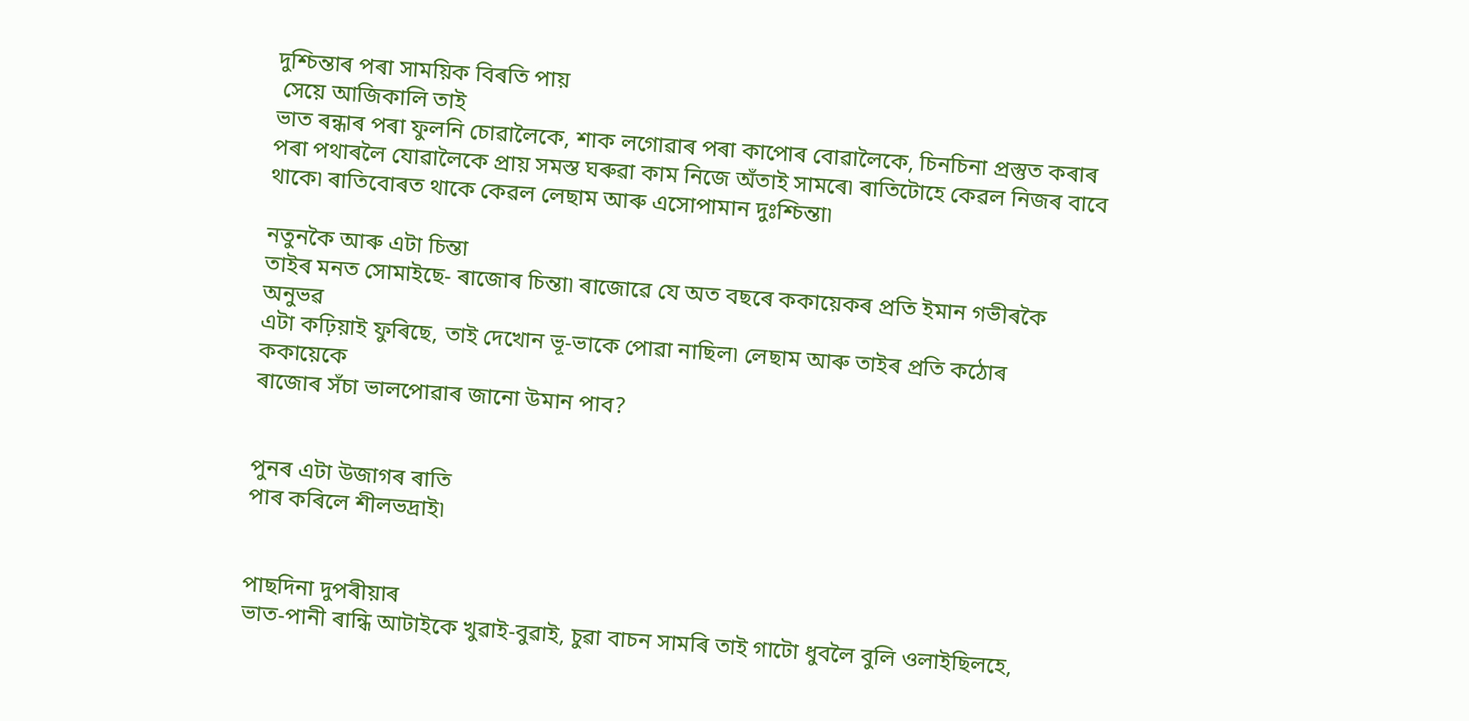দুশ্চিন্তাৰ পৰা সাময়িক বিৰতি পায়
 সেয়ে আজিকালি তাই
ভাত ৰন্ধাৰ পৰা ফুলনি চোৱালৈকে, শাক লগোৱাৰ পৰা কাপোৰ বোৱালৈকে, চিনচিনা প্ৰস্তুত কৰাৰ
পৰা পথাৰলৈ যোৱালৈকে প্ৰায় সমস্ত ঘৰুৱা কাম নিজে অঁতাই সামৰে৷ ৰাতিটোহে কেৱল নিজৰ বাবে
থাকে৷ ৰাতিবোৰত থাকে কেৱল লেছাম আৰু এসোপামান দুঃশ্চিন্তা৷

নতুনকৈ আৰু এটা চিন্তা
তাইৰ মনত সোমাইছে- ৰাজোৰ চিন্তা৷ ৰাজোৱে যে অত বছৰে ককায়েকৰ প্ৰতি ইমান গভীৰকৈ অনুভৱ
এটা কঢ়িয়াই ফুৰিছে, তাই দেখোন ভূ-ভাকে পোৱা নাছিল৷ লেছাম আৰু তাইৰ প্ৰতি কঠোৰ ককায়েকে
ৰাজোৰ সঁচা ভালপোৱাৰ জানো উমান পাব?


পুনৰ এটা উজাগৰ ৰাতি
পাৰ কৰিলে শীলভদ্ৰাই৷


পাছদিনা দুপৰীয়াৰ
ভাত-পানী ৰান্ধি আটাইকে খুৱাই-বুৱাই, চুৱা বাচন সামৰি তাই গাটো ধুবলৈ বুলি ওলাইছিলহে,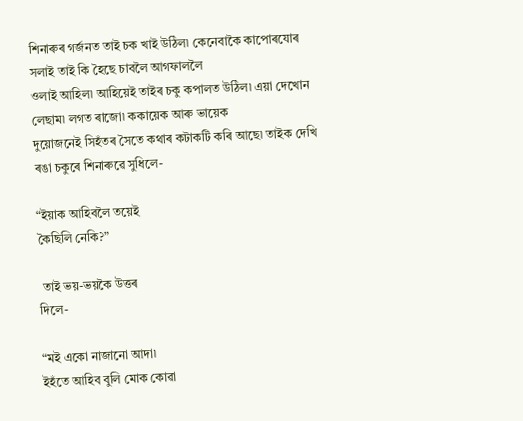শিনাৰুৰ গৰ্জনত তাই চক খাই উঠিল৷ কেনেবাকৈ কাপোৰযোৰ সলাই তাই কি হৈছে চাবলৈ আগফাললৈ
ওলাই আহিল৷ আহিয়েই তাইৰ চকু কপালত উঠিল৷ এয়া দেখোন লেছাম৷ লগত ৰাজো৷ ককায়েক আৰু ভায়েক
দুয়োজনেই সিহঁতৰ সৈতে কথাৰ কটাকটি কৰি আছে৷ তাইক দেখি ৰঙা চকুৰে শিনাৰুৱে সুধিলে-

“ইয়াক আহিবলৈ তয়েই
কৈছিলি নেকি?”

 তাই ভয়-ভয়কৈ উত্তৰ
দিলে-

“মই একো নাজানো আদা৷
ইহঁতে আহিব বুলি মোক কোৱা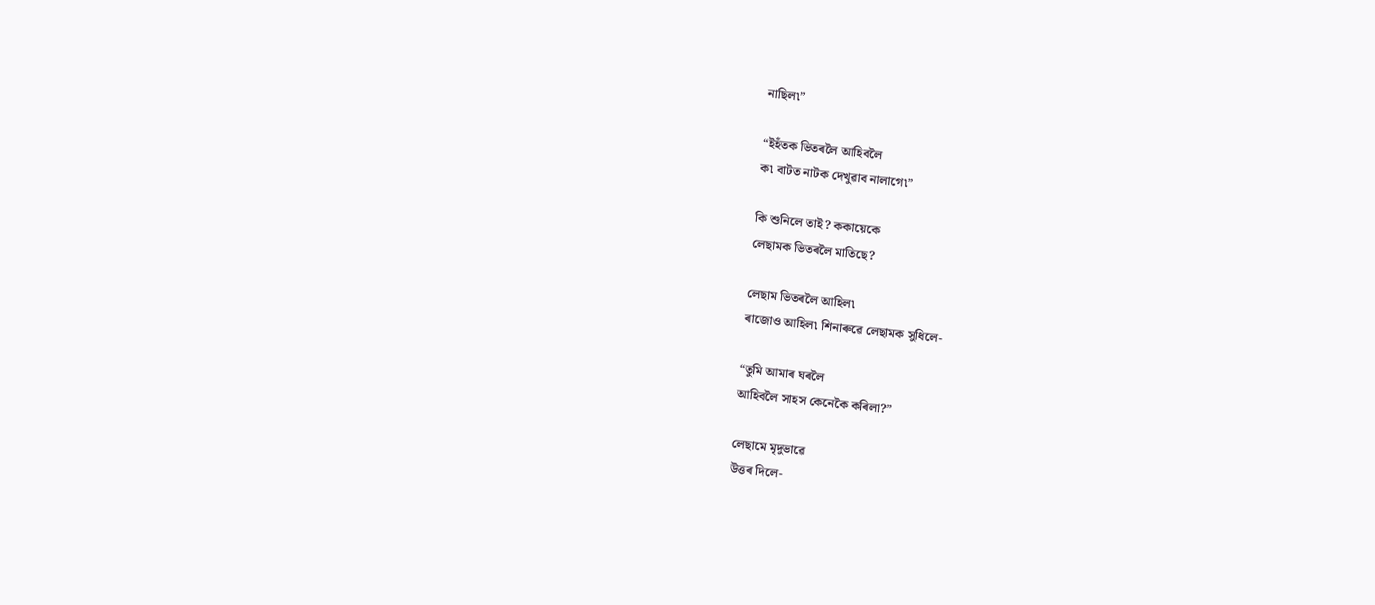নাছিল৷”

“ইহঁতক ভিতৰলৈ আহিবলৈ
ক৷ বাটত নাটক দেখুৱাব নালাগে৷”

কি শুনিলে তাই? ককায়েকে
লেছামক ভিতৰলৈ মাতিছে?

লেছাম ভিতৰলৈ আহিল৷
ৰাজোও আহিল৷ শিনাৰুৱে লেছামক সুধিলে-

“তুমি আমাৰ ঘৰলৈ
আহিবলৈ সাহস কেনেকৈ কৰিলা?”

লেছামে মৃদুভাৱে
উত্তৰ দিলে-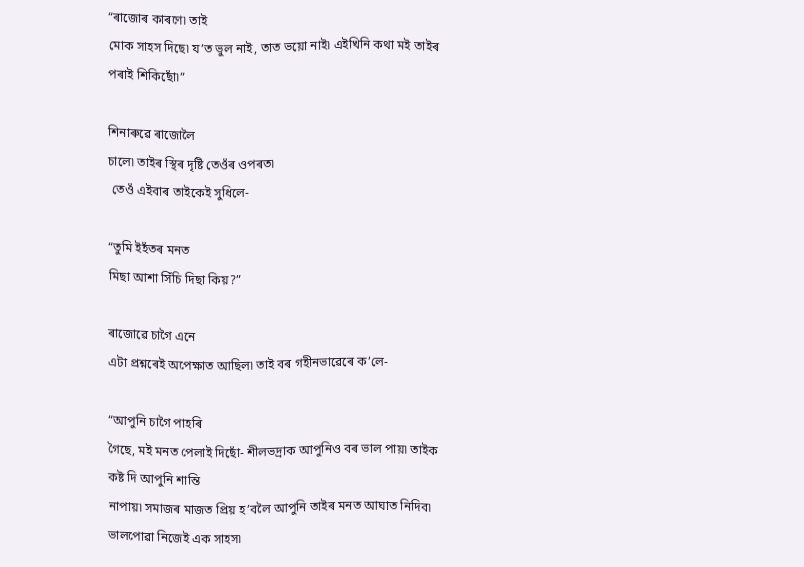“ৰাজোৰ কাৰণে৷ তাই
মোক সাহস দিছে৷ য’ত ভুল নাই, তাত ভয়ো নাই৷ এইখিনি কথা মই তাইৰ পৰাই শিকিছোঁ৷”

শিনাৰুৱে ৰাজোলৈ
চালে৷ তাইৰ স্থিৰ দৃষ্টি তেওঁৰ ওপৰত৷
 তেওঁ এইবাৰ তাইকেই সুধিলে-

“তুমি ইহঁতৰ মনত
মিছা আশা সিঁচি দিছা কিয়?”

ৰাজোৱে চাগৈ এনে
এটা প্ৰশ্নৰেই অপেক্ষাত আছিল৷ তাই বৰ গহীনভাৱেৰে ক’লে-

“আপুনি চাগৈ পাহৰি
গৈছে, মই মনত পেলাই দিছোঁ- শীলভদ্ৰাক আপুনিও বৰ ভাল পায়৷ তাইক কষ্ট দি আপুনি শান্তি
নাপায়৷ সমাজৰ মাজত প্ৰিয় হ’বলৈ আপুনি তাইৰ মনত আঘাত নিদিব৷ ভালপোৱা নিজেই এক সাহস৷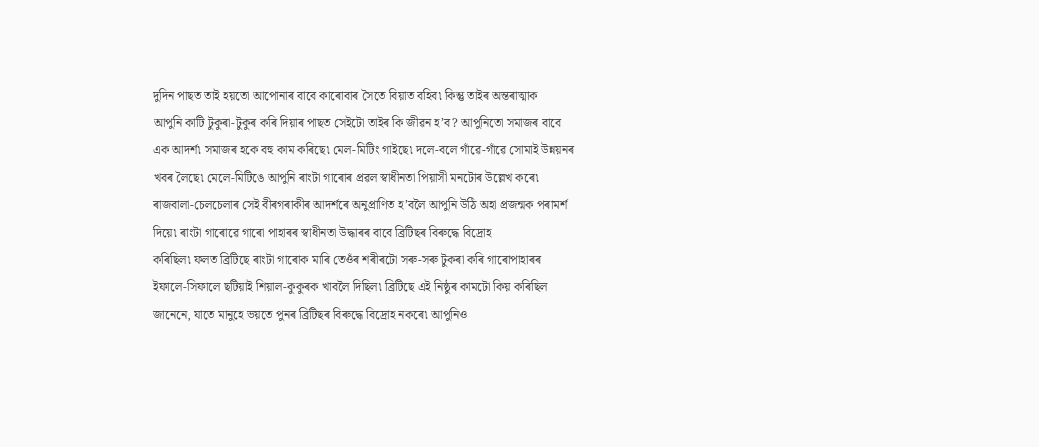দুদিন পাছত তাই হয়তো আপোনাৰ বাবে কাৰোবাৰ সৈতে বিয়াত বহিব৷ কিন্তু তাইৰ অন্তৰাত্মাক
আপুনি কাটি টুকুৰা-টুকুৰ কৰি দিয়াৰ পাছত সেইটো তাইৰ কি জীৱন হ’ব? আপুনিতো সমাজৰ বাবে
এক আদৰ্শ৷ সমাজৰ হকে বহু কাম কৰিছে৷ মেল-মিটিং গাইছে৷ দলে-বলে গাঁৱে-গাঁৱে সোমাই উন্নয়নৰ
খবৰ লৈছে৷ মেলে-মিটিঙে আপুনি ৰাংটা গাৰোৰ প্ৰৱল স্বাধীনতা পিয়াসী মনটোৰ উল্লেখ কৰে৷
ৰাজবালা-চেলচেলাৰ সেই বীৰগৰাকীৰ আদৰ্শৰে অনুপ্ৰাণিত হ’বলৈ আপুনি উঠি অহা প্ৰজন্মক পৰামৰ্শ
দিয়ে৷ ৰাংটা গাৰোৱে গাৰো পাহাৰৰ স্বাধীনতা উদ্ধাৰৰ বাবে ব্ৰিটিছৰ বিৰুদ্ধে বিদ্ৰোহ
কৰিছিল৷ ফলত ব্ৰিটিছে ৰাংটা গাৰোক মাৰি তেওঁৰ শৰীৰটো সৰু-সৰু টুকৰা কৰি গাৰোপাহাৰৰ
ইফালে-সিফালে ছটিয়াই শিয়াল-কুকুৰক খাবলৈ দিছিল৷ ব্ৰিটিছে এই নিষ্ঠুৰ কামটো কিয় কৰিছিল
জানেনে, যাতে মানুহে ভয়তে পুনৰ ব্ৰিটিছৰ বিৰুদ্ধে বিদ্ৰোহ নকৰে৷ আপুনিও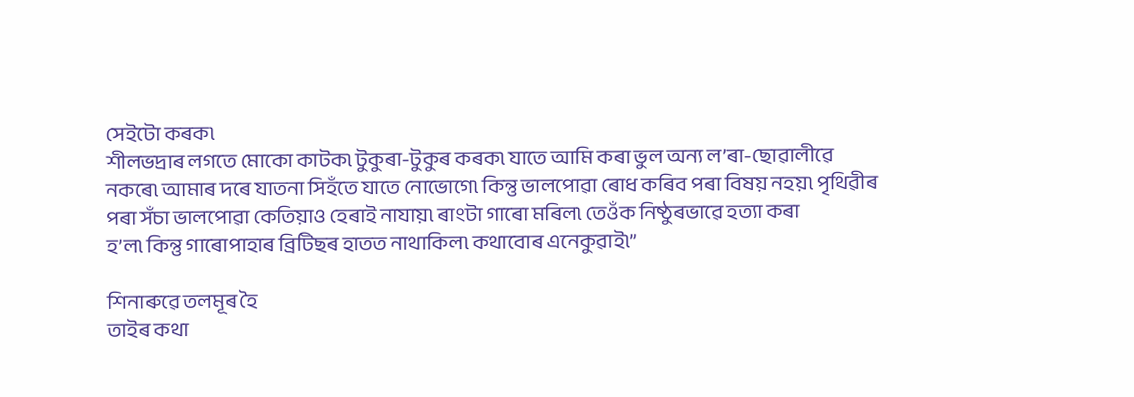সেইটো কৰক৷
শীলভদ্ৰাৰ লগতে মোকো কাটক৷ টুকুৰা-টুকুৰ কৰক৷ যাতে আমি কৰা ভুল অন্য ল’ৰা-ছোৱালীৱে
নকৰে৷ আমাৰ দৰে যাতনা সিহঁতে যাতে নোভোগে৷ কিন্তু ভালপোৱা ৰোধ কৰিব পৰা বিষয় নহয়৷ পৃথিৱীৰ
পৰা সঁচা ভালপোৱা কেতিয়াও হেৰাই নাযায়৷ ৰাংটা গাৰো মৰিল৷ তেওঁক নিষ্ঠুৰভাৱে হত্যা কৰা
হ’ল৷ কিন্তু গাৰোপাহাৰ ব্ৰিটিছৰ হাতত নাথাকিল৷ কথাবোৰ এনেকুৱাই৷”

শিনাৰুৱে তলমূৰ হৈ
তাইৰ কথা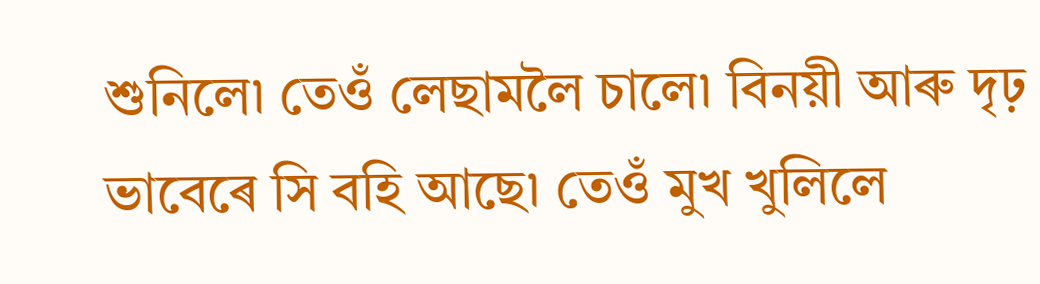শুনিলে৷ তেওঁ লেছামলৈ চালে৷ বিনয়ী আৰু দৃঢ় ভাবেৰে সি বহি আছে৷ তেওঁ মুখ খুলিলে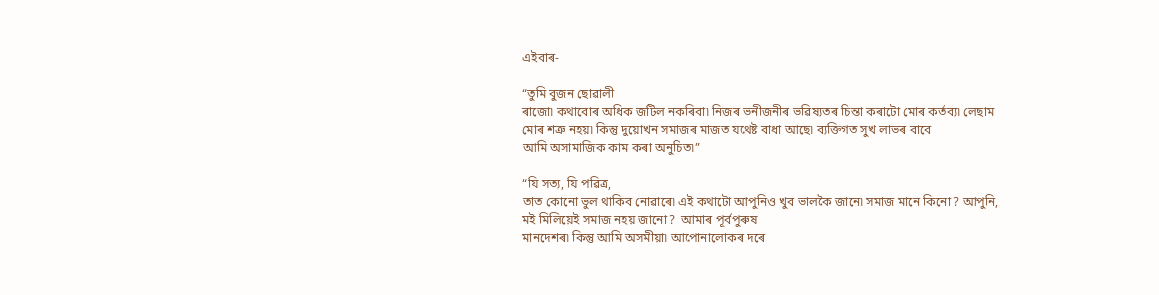এইবাৰ-

“তুমি বুজন ছোৱালী
ৰাজো৷ কথাবোৰ অধিক জটিল নকৰিবা৷ নিজৰ ভনীজনীৰ ভৱিষ্যতৰ চিন্তা কৰাটো মোৰ কৰ্তব্য৷ লেছাম
মোৰ শত্ৰু নহয়৷ কিন্তু দুয়োখন সমাজৰ মাজত যথেষ্ট বাধা আছে৷ ব্যক্তিগত সুখ লাভৰ বাবে
আমি অসামাজিক কাম কৰা অনুচিত৷”

“যি সত্য, যি পৱিত্ৰ,
তাত কোনো ভুল থাকিব নোৱাৰে৷ এই কথাটো আপুনিও খুব ভালকৈ জানে৷ সমাজ মানে কিনো? আপুনি,
মই মিলিয়েই সমাজ নহয় জানো?  আমাৰ পূৰ্বপুৰুষ
মানদেশৰ৷ কিন্তু আমি অসমীয়া৷ আপোনালোকৰ দৰে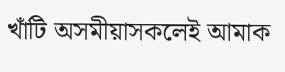খাঁটি অসমীয়াসকলেই আমাক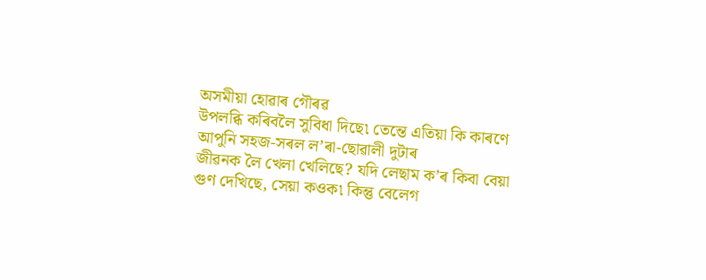অসমীয়া হোৱাৰ গৌৰৱ
উপলব্ধি কৰিবলৈ সুবিধা দিছে৷ তেন্তে এতিয়া কি কাৰণে আপুনি সহজ-সৰল ল’ৰা-ছোৱালী দুটাৰ
জীৱনক লৈ খেলা খেলিছে? যদি লেছাম ক’ৰ কিবা বেয়া গুণ দেখিছে, সেয়া কওক৷ কিন্তু বেলেগ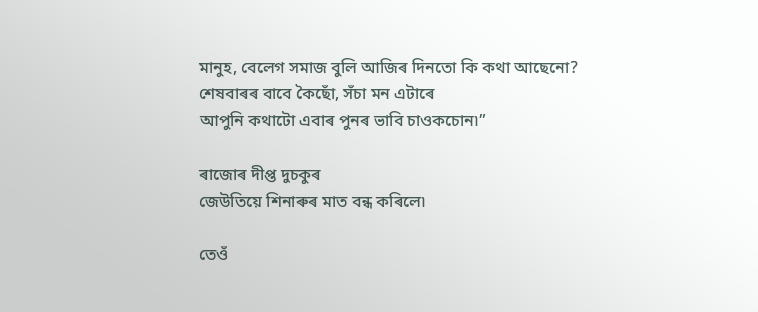মানুহ, বেলেগ সমাজ বুলি আজিৰ দিনতো কি কথা আছেনো? শেষবাৰৰ বাবে কৈছোঁ, সঁচা মন এটাৰে
আপুনি কথাটো এবাৰ পুনৰ ভাবি চাওকচোন৷”

ৰাজোৰ দীপ্ত দুচকুৰ
জেউতিয়ে শিনাৰুৰ মাত বন্ধ কৰিলে৷

তেওঁ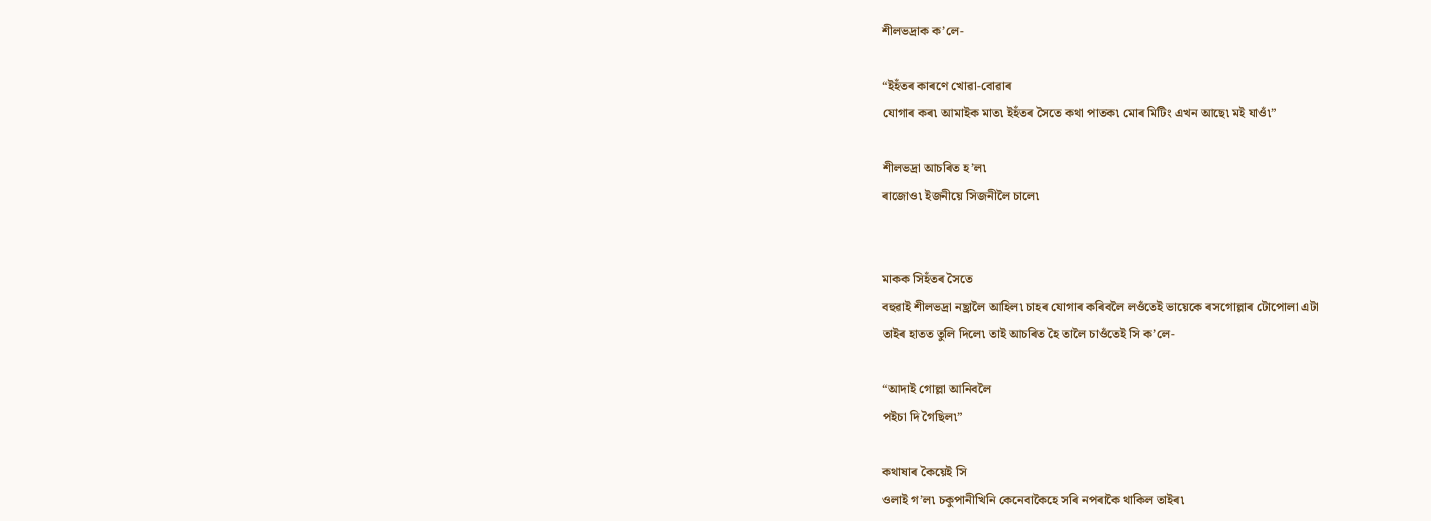শীলভদ্ৰাক ক’লে-

“ইহঁতৰ কাৰণে খোৱা-বোৱাৰ
যোগাৰ কৰ৷ আমাইক মাত৷ ইহঁতৰ সৈতে কথা পাতক৷ মোৰ মিটিং এখন আছে৷ মই যাওঁ৷”

শীলভদ্ৰা আচৰিত হ’ল৷
ৰাজোও৷ ইজনীয়ে সিজনীলৈ চালে৷


মাকক সিহঁতৰ সৈতে
বহুৱাই শীলভদ্ৰা নছ্ৰালৈ আহিল৷ চাহৰ যোগাৰ কৰিবলৈ লওঁতেই ভায়েকে ৰসগোল্লাৰ টোপোলা এটা
তাইৰ হাতত তুলি দিলে৷ তাই আচৰিত হৈ তালৈ চাওঁতেই সি ক’লে-

“আদাই গোল্লা আনিবলৈ
পইচা দি গৈছিল৷”

কথাষাৰ কৈয়েই সি
ওলাই গ’ল৷ চকুপানীখিনি কেনেবাকৈহে সৰি নপৰাকৈ থাকিল তাইৰ৷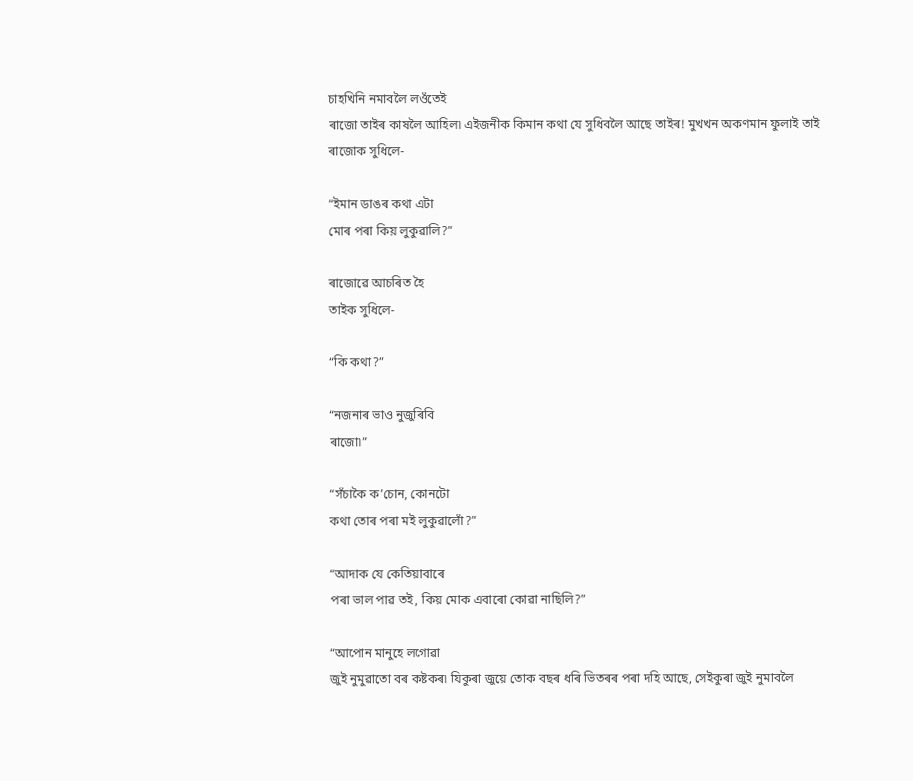চাহখিনি নমাবলৈ লওঁতেই
ৰাজো তাইৰ কাষলৈ আহিল৷ এইজনীক কিমান কথা যে সুধিবলৈ আছে তাইৰ! মুখখন অকণমান ফুলাই তাই
ৰাজোক সুধিলে-

“ইমান ডাঙৰ কথা এটা
মোৰ পৰা কিয় লুকুৱালি?”

ৰাজোৱে আচৰিত হৈ
তাইক সুধিলে-

“কি কথা?”

“নজনাৰ ভাও নুজুৰিবি
ৰাজো৷”

“সঁচাকৈ ক’চোন, কোনটো
কথা তোৰ পৰা মই লুকুৱালোঁ?”

“আদাক যে কেতিয়াবাৰে
পৰা ভাল পাৱ তই, কিয় মোক এবাৰো কোৱা নাছিলি?”

“আপোন মানুহে লগোৱা
জুই নুমুৱাতো বৰ কষ্টকৰ৷ যিকুৰা জুয়ে তোক বছৰ ধৰি ভিতৰৰ পৰা দহি আছে, সেইকুৰা জুই নুমাবলৈ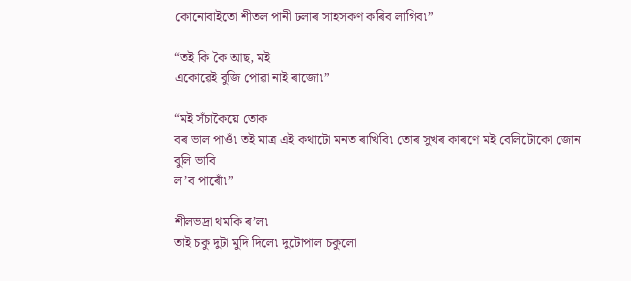কোনোবাইতো শীতল পানী ঢলাৰ সাহসকণ কৰিব লাগিব৷”

“তই কি কৈ আছ, মই
একোৱেই বুজি পোৱা নাই ৰাজো৷”

“মই সঁচাকৈয়ে তোক
বৰ ভাল পাওঁ৷ তই মাত্ৰ এই কথাটো মনত ৰাখিবি৷ তোৰ সুখৰ কাৰণে মই বেলিটোকো জোন বুলি ভাবি
ল’ব পাৰোঁ৷”

শীলভদ্ৰা থমকি ৰ’ল৷
তাই চকু দুটা মুদি দিলে৷ দুটোপাল চকুলো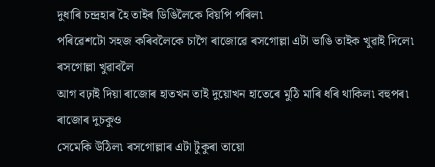দুধাৰি চন্দ্ৰহাৰ হৈ তাইৰ ডিঙিলৈকে বিয়পি পৰিল৷
পৰিৱেশটো সহজ কৰিবলৈকে চাগৈ ৰাজোৱে ৰসগোল্লা এটা ভাঙি তাইক খুৱাই দিলে৷ ৰসগোল্লা খুৱাবলৈ
আগ বঢ়াই দিয়া ৰাজোৰ হাতখন তাই দুয়োখন হাতেৰে মুঠি মাৰি ধৰি থাকিল৷ বহুপৰ৷ ৰাজোৰ দুচকুও
সেমেকি উঠিল৷ ৰসগোল্লাৰ এটা টুকুৰা তায়ো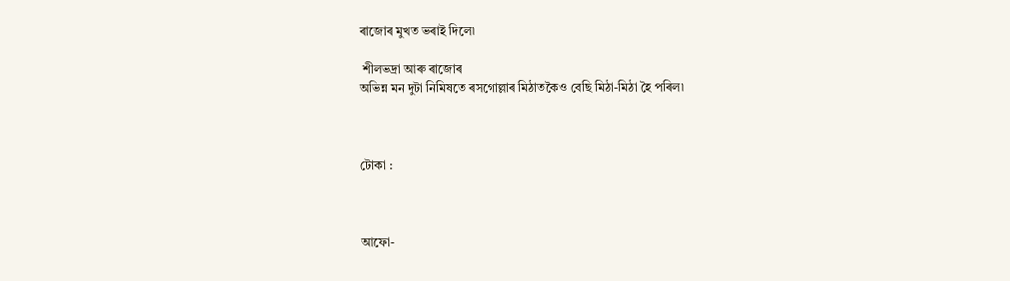ৰাজোৰ মুখত ভৰাই দিলে৷

 শীলভদ্ৰা আৰু ৰাজোৰ
অভিন্ন মন দুটা নিমিষতে ৰসগোল্লাৰ মিঠাতকৈও বেছি মিঠা-মিঠা হৈ পৰিল৷



টোকা :



আফো-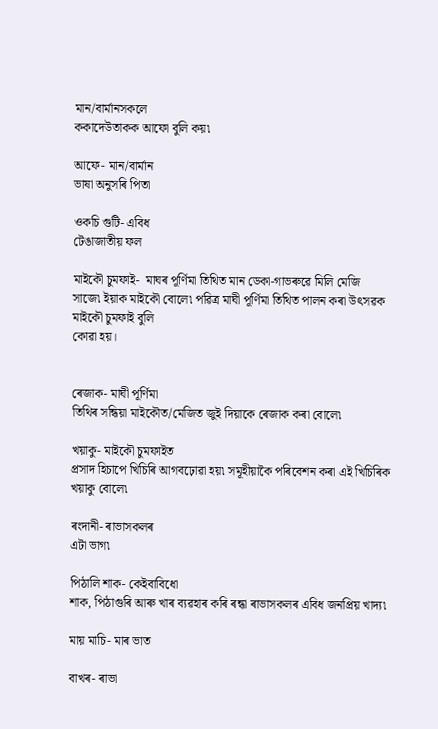মান/বাৰ্মানসকলে
ককাদেউতাকক আফো বুলি কয়৷

আফে- মান/বাৰ্মান
ভাষা অনুসৰি পিতা

ওকচি গুটি- এবিধ
টেঙাজাতীয় ফল

মাইকৌ চুমফাই-  মাঘৰ পূৰ্ণিমা তিথিত মান ডেকা-গাভৰুৱে মিলি মেজি
সাজে৷ ইয়াক মাইকৌ বোলে৷ পৱিত্ৰ মাঘী পূৰ্ণিমা তিথিত পালন কৰা উৎসৱক মাইকৌ চুমফাই বুলি
কোৱা হয়।


ৰেজাক- মাঘী পূৰ্ণিমা
তিথিৰ সন্ধিয়া মাইকৌত/মেজিত জুই দিয়াকে ৰেজাক কৰা বোলে৷

খয়াকু- মাইকৌ চুমফাইত
প্ৰসাদ হিচাপে খিচিৰি আগবঢ়োৱা হয়৷ সমূহীয়াকৈ পৰিবেশন কৰা এই খিচিৰিক খয়াকু বোলে৷

ৰংদানী- ৰাভাসকলৰ
এটা ভাগ৷

পিঠালি শাক- কেইবাবিধো
শাক, পিঠাগুৰি আৰু খাৰ ব্যৱহাৰ কৰি ৰন্ধা ৰাভাসকলৰ এবিধ জনপ্ৰিয় খাদ্য৷

মায় মাচি- মাৰ ভাত

বাখৰ- ৰাভা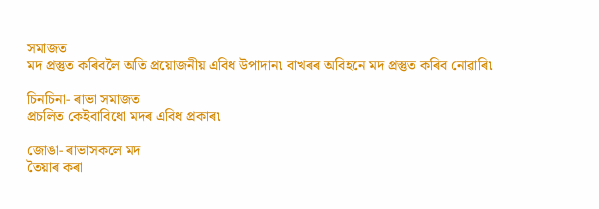সমাজত
মদ প্ৰস্তুত কৰিবলৈ অতি প্ৰয়োজনীয় এবিধ উপাদান৷ বাখৰৰ অবিহনে মদ প্ৰস্তুত কৰিব নোৱাৰি৷

চিনচিনা- ৰাভা সমাজত
প্ৰচলিত কেইবাবিধো মদৰ এবিধ প্ৰকাৰ৷

জোঙা- ৰাভাসকলে মদ
তৈয়াৰ কৰা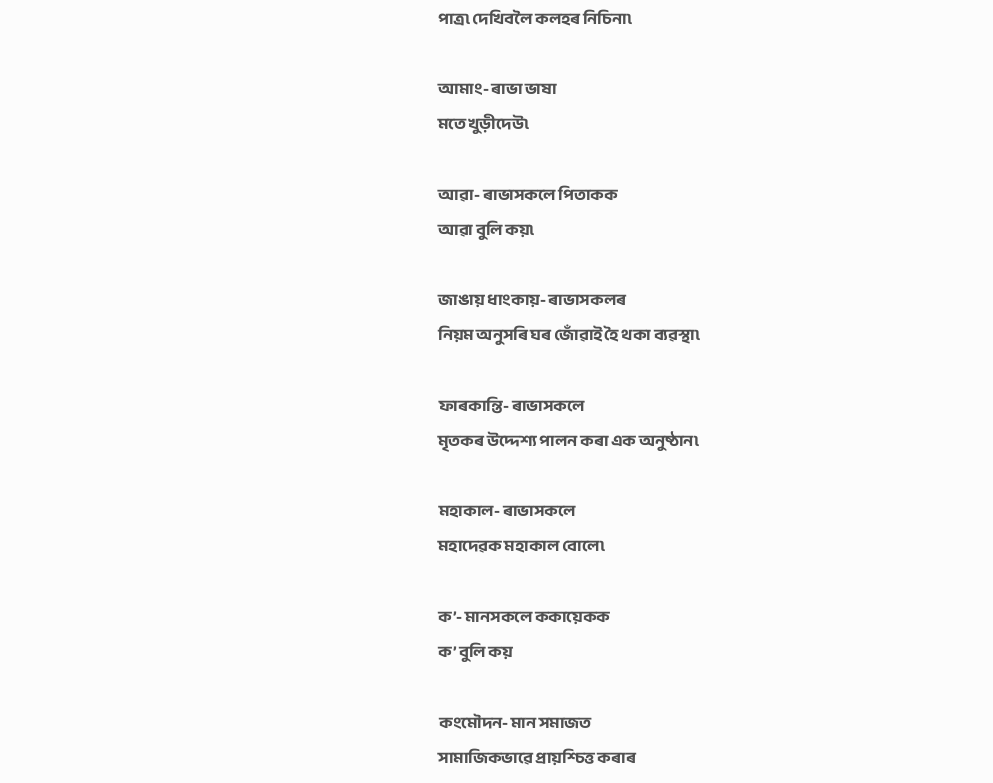পাত্ৰ৷ দেখিবলৈ কলহৰ নিচিনা৷

আমাং- ৰাভা ভাষা
মতে খুড়ীদেউ৷

আৱা- ৰাভাসকলে পিতাকক
আৱা বুলি কয়৷

জাঙায় ধাংকায়- ৰাভাসকলৰ
নিয়ম অনুসৰি ঘৰ জোঁৱাই হৈ থকা ব্যৱস্থা৷

ফাৰকান্তি- ৰাভাসকলে
মৃতকৰ উদ্দেশ্য পালন কৰা এক অনুষ্ঠান৷

মহাকাল- ৰাভাসকলে
মহাদেৱক মহাকাল বোলে৷

ক’- মানসকলে ককায়েকক
ক’ বুলি কয়

কংমৌদন- মান সমাজত
সামাজিকভাৱে প্ৰায়শ্চিত্ত কৰাৰ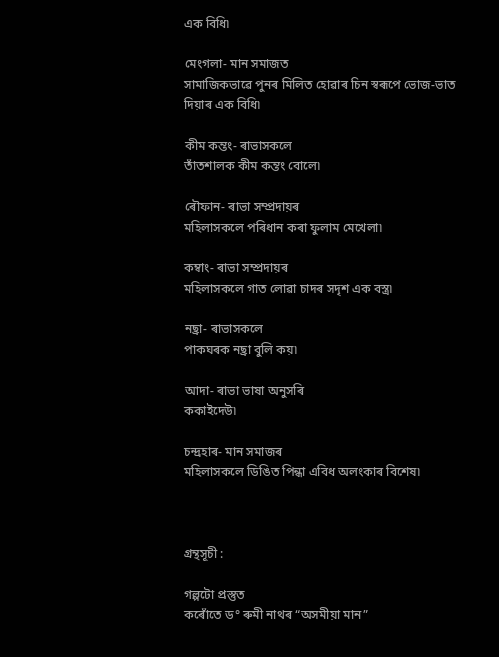এক বিধি৷

মেংগলা- মান সমাজত
সামাজিকভাৱে পুনৰ মিলিত হোৱাৰ চিন স্বৰূপে ভোজ-ভাত দিয়াৰ এক বিধি৷

কীম কন্তং- ৰাভাসকলে
তাঁতশালক কীম কন্তং বোলে৷

ৰৌফান- ৰাভা সম্প্ৰদায়ৰ
মহিলাসকলে পৰিধান কৰা ফুলাম মেখেলা৷

কম্বাং- ৰাভা সম্প্ৰদায়ৰ
মহিলাসকলে গাত লোৱা চাদৰ সদৃশ এক বস্ত্ৰ৷

নছ্ৰা- ৰাভাসকলে
পাকঘৰক নছ্ৰা বুলি কয়৷

আদা- ৰাভা ভাষা অনুসৰি
ককাইদেউ৷

চন্দ্ৰহাৰ- মান সমাজৰ
মহিলাসকলে ডিঙিত পিন্ধা এবিধ অলংকাৰ বিশেষ৷



গ্ৰন্থসূচী :

গল্পটো প্ৰস্তুত
কৰোঁতে ড° ৰুমী নাথৰ “অসমীয়া মান”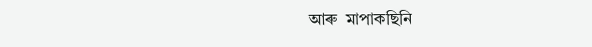আৰু  মাপাকছিনি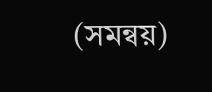(সমন্বয়)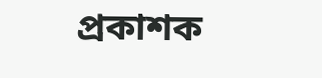প্ৰকাশক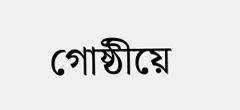গোষ্ঠীয়ে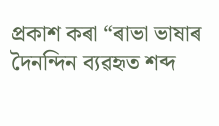প্ৰকাশ কৰা “ৰাভা ভাষাৰ দৈনন্দিন ব্যৱহৃত শব্দ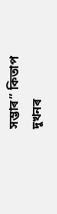সম্ভাৰ” কিতাপ
দুখনৰ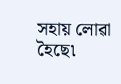সহায় লোৱা হৈছে৷